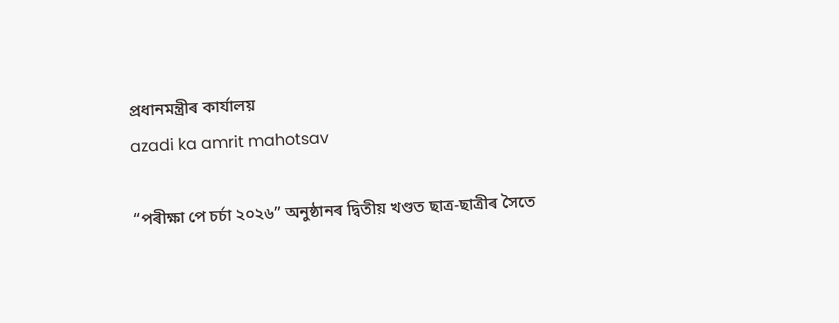প্ৰধানমন্ত্ৰীৰ কাৰ্যালয়
azadi ka amrit mahotsav

“পৰীক্ষা পে চৰ্চা ২০২৬” অনুষ্ঠানৰ দ্বিতীয় খণ্ডত ছাত্ৰ-ছাত্ৰীৰ সৈতে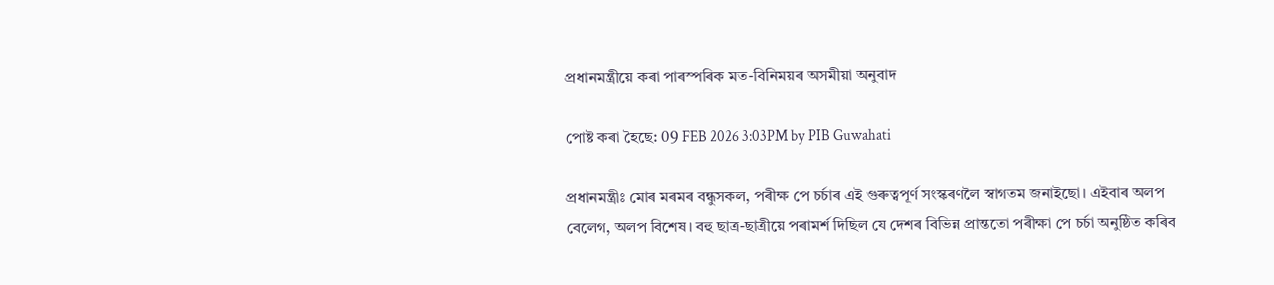প্ৰধানমন্ত্ৰীয়ে কৰা পাৰস্পৰিক মত-বিনিময়ৰ অসমীয়া অনুবাদ

পোষ্ট কৰা হৈছে: 09 FEB 2026 3:03PM by PIB Guwahati

প্ৰধানমন্ত্ৰীঃ মোৰ মৰমৰ বন্ধুসকল, পৰীক্ষ পে চৰ্চাৰ এই গুৰুত্বপূৰ্ণ সংস্কৰণলৈ স্বাগতম জনাইছো। এইবাৰ অলপ বেলেগ, অলপ বিশেষ। বহু ছাত্ৰ-ছাত্ৰীয়ে পৰামৰ্শ দিছিল যে দেশৰ বিভিন্ন প্ৰান্ততো পৰীক্ষা পে চৰ্চা অনুষ্ঠিত কৰিব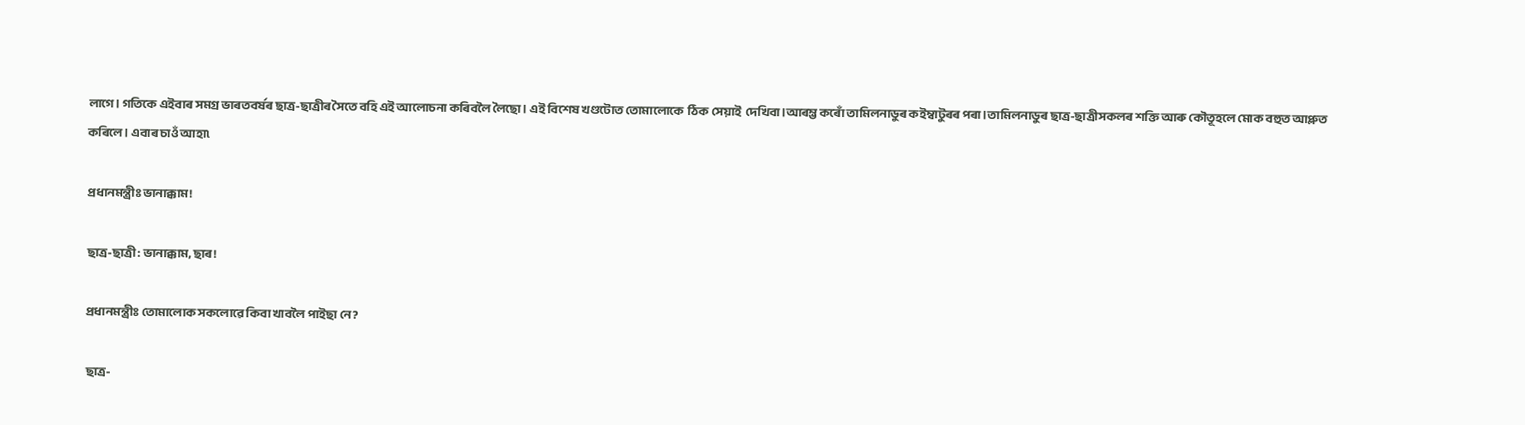লাগে। গতিকে এইবাৰ সমগ্ৰ ভাৰতবৰ্ষৰ ছাত্ৰ-ছাত্ৰীৰ সৈতে বহি এই আলোচনা কৰিবলৈ লৈছো। এই বিশেষ খণ্ডটোত তোমালোকে  ঠিক সেয়াই  দেখিবা।আৰম্ভ কৰোঁ তামিলনাডুৰ কইম্বাটুৰৰ পৰা।তামিলনাডুৰ ছাত্ৰ-ছাত্ৰীসকলৰ শক্তি আৰু কৌতূহলে মোক বহুত আপ্লুত কৰিলে। এবাৰ চাওঁ আহা৷

প্ৰধানমন্ত্ৰীঃ ভানাক্কাম!

ছাত্ৰ-ছাত্ৰী: ভানাক্কাম, ছাৰ!

প্ৰধানমন্ত্ৰীঃ তোমালোক সকলোৱে কিবা খাবলৈ পাইছা নে ?

ছাত্ৰ-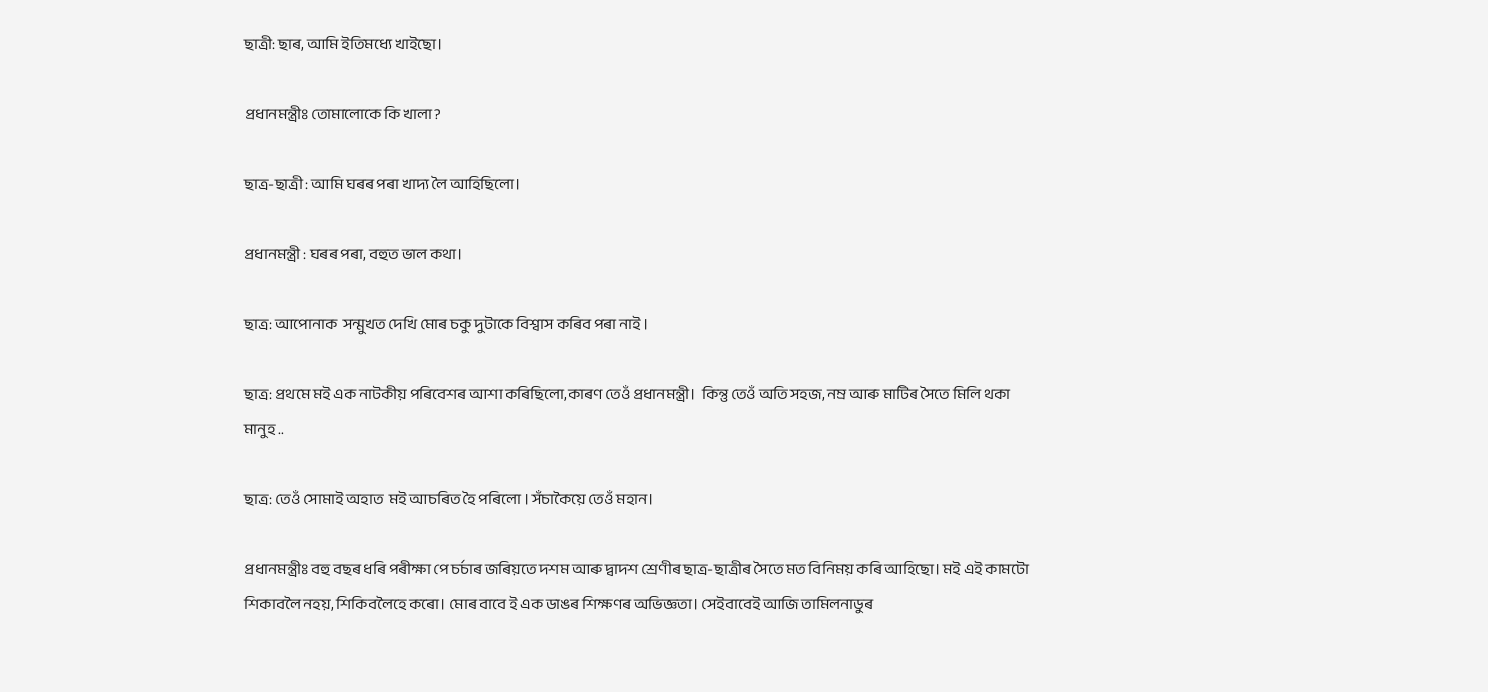ছাত্ৰী: ছাৰ, আমি ইতিমধ্যে খাইছো।

প্ৰধানমন্ত্ৰীঃ তোমালোকে কি খালা?

ছাত্ৰ-ছাত্ৰী : আমি ঘৰৰ পৰা খাদ্য লৈ আহিছিলো।

প্ৰধানমন্ত্ৰী : ঘৰৰ পৰা, বহুত ভাল কথা।

ছাত্ৰ: আপোনাক  সন্মুখত দেখি মোৰ চকু দুটাকে বিশ্বাস কৰিব পৰা নাই ।

ছাত্ৰ: প্ৰথমে মই এক নাটকীয় পৰিবেশৰ আশা কৰিছিলো,কাৰণ তেওঁ প্ৰধানমন্ত্ৰী।  কিন্তু তেওঁ অতি সহজ, নম্ৰ আৰু মাটিৰ সৈতে মিলি থকা মানুহ ..

ছাত্ৰ: তেওঁ সোমাই অহাত  মই আচৰিত হৈ পৰিলো । সঁচাকৈয়ে তেওঁ মহান।

প্ৰধানমন্ত্ৰীঃ বহু বছৰ ধৰি পৰীক্ষা পে চৰ্চাৰ জৰিয়তে দশম আৰু দ্বাদশ শ্ৰেণীৰ ছাত্ৰ-ছাত্ৰীৰ সৈতে মত বিনিময় কৰি আহিছো। মই এই কামটো শিকাবলৈ নহয়, শিকিবলৈহে কৰো। মোৰ বাবে ই এক ডাঙৰ শিক্ষণৰ অভিজ্ঞতা। সেইবাবেই আজি তামিলনাডুৰ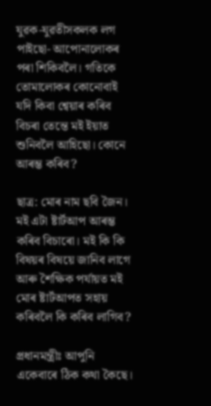যুৱক-যুৱতীসকলক লগ পাইছো- আপোনালোকৰ পৰা শিকিবলৈ। গতিকে  তোমালোকৰ কোনোবাই যদি কিবা শ্বেয়াৰ কৰিব বিচৰা তেন্তে মই ইয়াত শুনিবলৈ আহিছো। কোনে আৰম্ভ কৰিব?

ছাত্ৰ: মোৰ নাম ছবি জৈন। মই এটা ষ্টাৰ্টআপ আৰম্ভ কৰিব বিচাৰো। মই কি কি বিষয়ৰ বিষয়ে জানিব লাগে আৰু শৈক্ষিক পৰ্যায়ত মই মোৰ ষ্টাৰ্টআপত সহায় কৰিবলৈ কি কৰিব লাগিব?

প্ৰধানমন্ত্ৰীঃ আপুনি একেবাৰে ঠিক কথা কৈছে।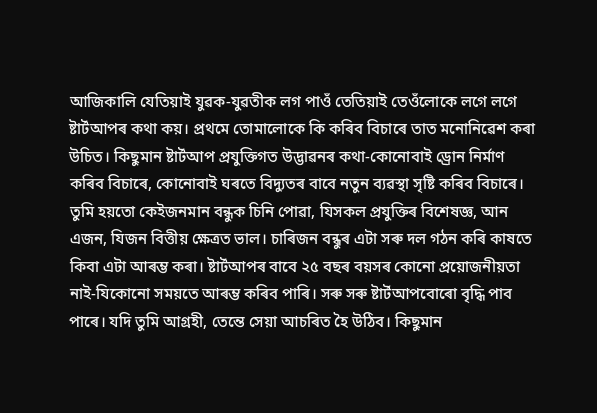আজিকালি যেতিয়াই যুৱক-যুৱতীক লগ পাওঁ তেতিয়াই তেওঁলোকে লগে লগে ষ্টাৰ্টআপৰ কথা কয়। প্ৰথমে তোমালোকে কি কৰিব বিচাৰে তাত মনোনিৱেশ কৰা উচিত। কিছুমান ষ্টাৰ্টআপ প্ৰযুক্তিগত উদ্ভাৱনৰ কথা-কোনোবাই ড্ৰোন নিৰ্মাণ কৰিব বিচাৰে, কোনোবাই ঘৰতে বিদ্যুতৰ বাবে নতুন ব্যৱস্থা সৃষ্টি কৰিব বিচাৰে। তুমি হয়তো কেইজনমান বন্ধুক চিনি পোৱা, যিসকল প্ৰযুক্তিৰ বিশেষজ্ঞ, আন এজন, যিজন বিত্তীয় ক্ষেত্ৰত ভাল। চাৰিজন বন্ধুৰ এটা সৰু দল গঠন কৰি কাষতে কিবা এটা আৰম্ভ কৰা। ষ্টাৰ্টআপৰ বাবে ২৫ বছৰ বয়সৰ কোনো প্ৰয়োজনীয়তা নাই-যিকোনো সময়তে আৰম্ভ কৰিব পাৰি। সৰু সৰু ষ্টাৰ্টআপবোৰো বৃদ্ধি পাব পাৰে। যদি তুমি আগ্ৰহী, তেন্তে সেয়া আচৰিত হৈ উঠিব। কিছুমান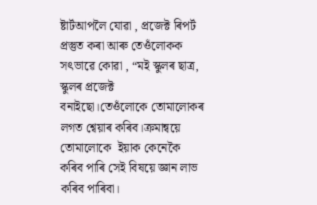ষ্টাৰ্টআপলৈ যোৱা , প্ৰজেক্ট ৰিপৰ্ট প্ৰস্তুত কৰা আৰু তেওঁলোকক সৎভাৱে কোৱা , “মই স্কুলৰ ছাত্ৰ, স্কুলৰ প্ৰজেক্ট বনাইছো।তেওঁলোকে তোমালোকৰ লগত শ্বেয়াৰ কৰিব।ক্ৰমান্বয়ে তোমালোকে  ইয়াক কেনেকৈ কৰিব পাৰি সেই বিষয়ে জ্ঞান লাভ কৰিব পাৰিবা।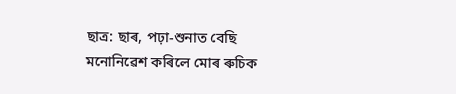ছাত্ৰ: ছাৰ, পঢ়া-শুনাত বেছি মনোনিৱেশ কৰিলে মোৰ ৰুচিক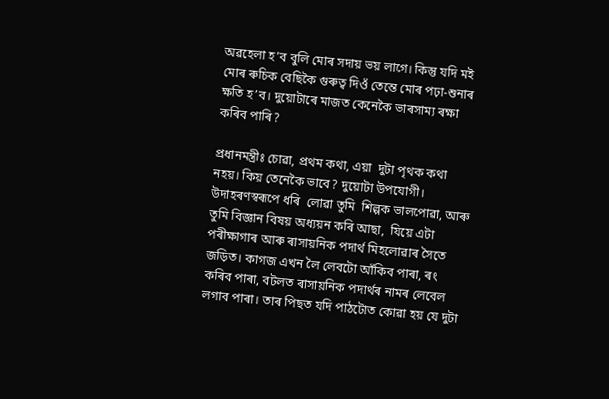অৱহেলা হ’ব বুলি মোৰ সদায় ভয় লাগে। কিন্তু যদি মই মোৰ ৰুচিক বেছিকৈ গুৰুত্ব দিওঁ তেন্তে মোৰ পঢ়া-শুনাৰ ক্ষতি হ’ব। দুয়োটাৰে মাজত কেনেকৈ ভাৰসাম্য ৰক্ষা কৰিব পাৰি?

প্ৰধানমন্ত্ৰীঃ চোৱা, প্ৰথম কথা, এয়া  দুটা পৃথক কথা নহয়। কিয় তেনেকৈ ভাবে? দুয়োটা উপযোগী। উদাহৰণস্বৰূপে ধৰি  লোৱা তুমি  শিল্পক ভালপোৱা, আৰু তুমি বিজ্ঞান বিষয় অধ্যয়ন কৰি আছা,  যিয়ে এটা পৰীক্ষাগাৰ আৰু ৰাসায়নিক পদাৰ্থ মিহলোৱাৰ সৈতে জড়িত। কাগজ এখন লৈ লেবটো আঁকিব পাৰা, ৰং কৰিব পাৰা, বটলত ৰাসায়নিক পদাৰ্থৰ নামৰ লেবেল লগাব পাৰা। তাৰ পিছত যদি পাঠটোত কোৱা হয় যে দুটা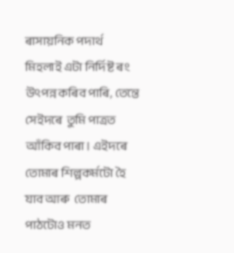ৰাসায়নিক পদাৰ্থ মিহলাই এটা নিৰ্দিষ্ট ৰং উৎপন্ন কৰিব পাৰি, তেন্তে সেইদৰে  তুমি পাত্ৰত আঁকিব পাৰা। এইদৰে তোমাৰ শিল্পকৰ্মটো হৈ যাব আৰু  তোমাৰ পাঠটোও মনত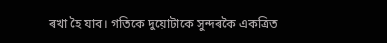ৰখা হৈ যাব। গতিকে দুয়োটাকে সুন্দৰকৈ একত্ৰিত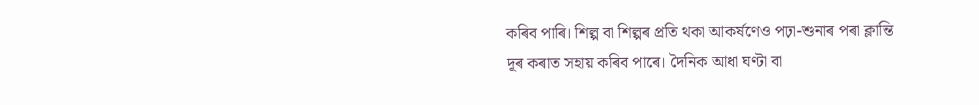কৰিব পাৰি। শিল্প বা শিল্পৰ প্ৰতি থকা আকৰ্ষণেও পঢ়া-শুনাৰ পৰা ক্লান্তি দূৰ কৰাত সহায় কৰিব পাৰে। দৈনিক আধা ঘণ্টা বা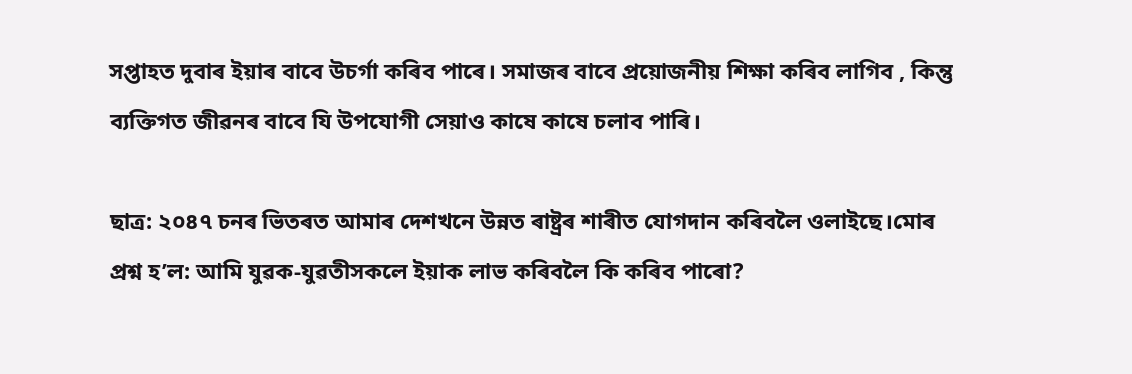সপ্তাহত দুবাৰ ইয়াৰ বাবে উচৰ্গা কৰিব পাৰে। সমাজৰ বাবে প্ৰয়োজনীয় শিক্ষা কৰিব লাগিব , কিন্তু ব্যক্তিগত জীৱনৰ বাবে যি উপযোগী সেয়াও কাষে কাষে চলাব পাৰি।

ছাত্ৰ: ২০৪৭ চনৰ ভিতৰত আমাৰ দেশখনে উন্নত ৰাষ্ট্ৰৰ শাৰীত যোগদান কৰিবলৈ ওলাইছে।মোৰ প্ৰশ্ন হ’ল: আমি যুৱক-যুৱতীসকলে ইয়াক লাভ কৰিবলৈ কি কৰিব পাৰো?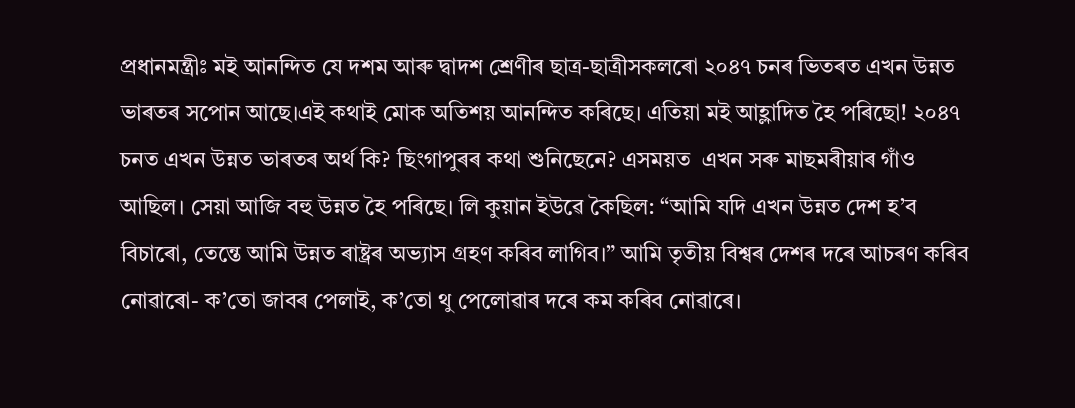প্ৰধানমন্ত্ৰীঃ মই আনন্দিত যে দশম আৰু দ্বাদশ শ্ৰেণীৰ ছাত্ৰ-ছাত্ৰীসকলৰো ২০৪৭ চনৰ ভিতৰত এখন উন্নত ভাৰতৰ সপোন আছে।এই কথাই মোক অতিশয় আনন্দিত কৰিছে। এতিয়া মই আহ্লাদিত হৈ পৰিছো! ২০৪৭ চনত এখন উন্নত ভাৰতৰ অৰ্থ কি? ছিংগাপুৰৰ কথা শুনিছেনে? এসময়ত  এখন সৰু মাছমৰীয়াৰ গাঁও আছিল। সেয়া আজি বহু উন্নত হৈ পৰিছে। লি কুয়ান ইউৱে কৈছিল: “আমি যদি এখন উন্নত দেশ হ’ব বিচাৰো, তেন্তে আমি উন্নত ৰাষ্ট্ৰৰ অভ্যাস গ্ৰহণ কৰিব লাগিব।” আমি তৃতীয় বিশ্বৰ দেশৰ দৰে আচৰণ কৰিব নোৱাৰো- ক’তো জাবৰ পেলাই, ক’তো থু পেলোৱাৰ দৰে কম কৰিব নোৱাৰে।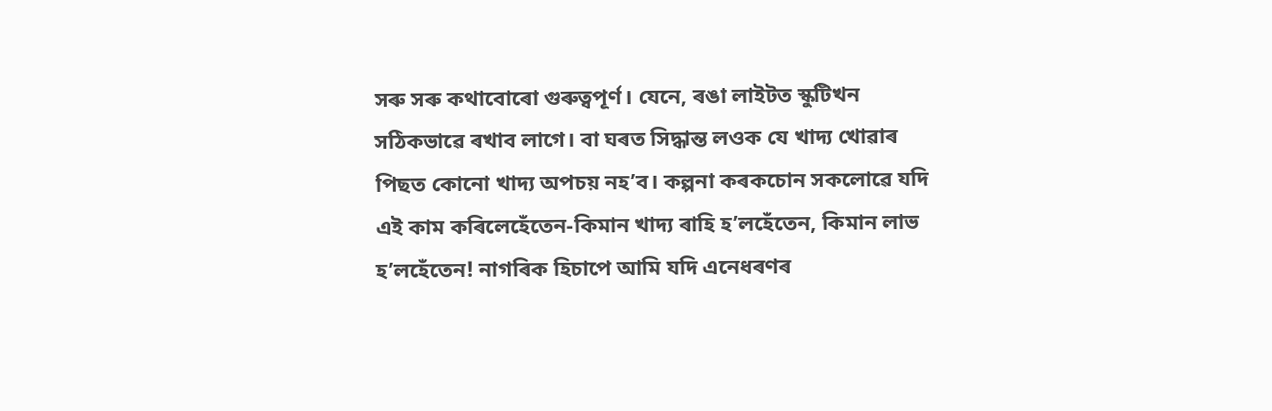সৰু সৰু কথাবোৰো গুৰুত্বপূৰ্ণ। যেনে, ৰঙা লাইটত স্কুটিখন সঠিকভাৱে ৰখাব লাগে। বা ঘৰত সিদ্ধান্ত লওক যে খাদ্য খোৱাৰ পিছত কোনো খাদ্য অপচয় নহ’ব। কল্পনা কৰকচোন সকলোৱে যদি এই কাম কৰিলেহেঁতেন-কিমান খাদ্য ৰাহি হ’লহেঁতেন, কিমান লাভ হ’লহেঁতেন! নাগৰিক হিচাপে আমি যদি এনেধৰণৰ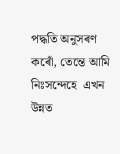পদ্ধতি অনুসৰণ কৰোঁ, তেন্তে আমি নিঃসন্দেহে  এখন উন্নত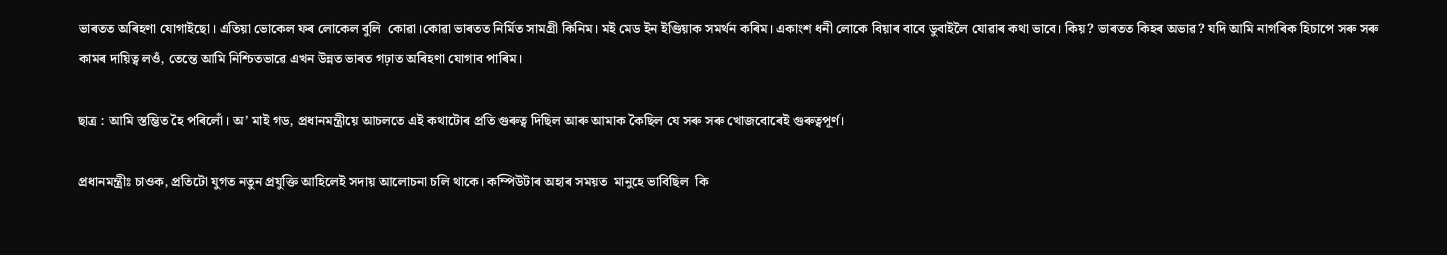ভাৰতত অৰিহণা যোগাইছো। এতিয়া ভোকেল ফৰ লোকেল বুলি  কোৱা।কোৱা ভাৰতত নিৰ্মিত সামগ্ৰী কিনিম। মই মেড ইন ইণ্ডিয়াক সমৰ্থন কৰিম। একাংশ ধনী লোকে বিয়াৰ বাবে ডুবাইলৈ যোৱাৰ কথা ভাবে। কিয়? ভাৰতত কিহৰ অভাৱ? যদি আমি নাগৰিক হিচাপে সৰু সৰু কামৰ দায়িত্ব লওঁ, তেন্তে আমি নিশ্চিতভাৱে এখন উন্নত ভাৰত গঢ়াত অৰিহণা যোগাব পাৰিম।

ছাত্ৰ : আমি স্তম্ভিত হৈ পৰিলোঁ। অ’ মাই গড, প্ৰধানমন্ত্ৰীয়ে আচলতে এই কথাটোৰ প্ৰতি গুৰুত্ব দিছিল আৰু আমাক কৈছিল যে সৰু সৰু খোজবোৰেই গুৰুত্বপূৰ্ণ।

প্ৰধানমন্ত্ৰীঃ চাওক, প্ৰতিটো যুগত নতুন প্ৰযুক্তি আহিলেই সদায় আলোচনা চলি থাকে। কম্পিউটাৰ অহাৰ সময়ত  মানুহে ভাবিছিল  কি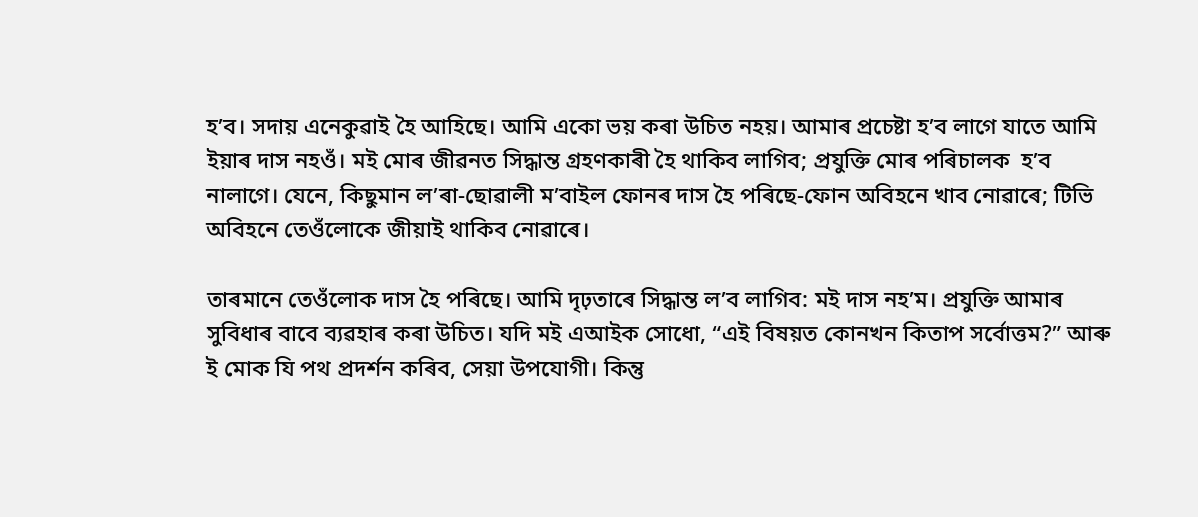হ’ব। সদায় এনেকুৱাই হৈ আহিছে। আমি একো ভয় কৰা উচিত নহয়। আমাৰ প্ৰচেষ্টা হ’ব লাগে যাতে আমি ইয়াৰ দাস নহওঁ। মই মোৰ জীৱনত সিদ্ধান্ত গ্ৰহণকাৰী হৈ থাকিব লাগিব; প্ৰযুক্তি মোৰ পৰিচালক  হ’ব নালাগে। যেনে, কিছুমান ল’ৰা-ছোৱালী ম’বাইল ফোনৰ দাস হৈ পৰিছে-ফোন অবিহনে খাব নোৱাৰে; টিভি অবিহনে তেওঁলোকে জীয়াই থাকিব নোৱাৰে।

তাৰমানে তেওঁলোক দাস হৈ পৰিছে। আমি দৃঢ়তাৰে সিদ্ধান্ত ল’ব লাগিব: মই দাস নহ’ম। প্ৰযুক্তি আমাৰ সুবিধাৰ বাবে ব্যৱহাৰ কৰা উচিত। যদি মই এআইক সোধো, “এই বিষয়ত কোনখন কিতাপ সৰ্বোত্তম?” আৰু ই মোক যি পথ প্ৰদৰ্শন কৰিব, সেয়া উপযোগী। কিন্তু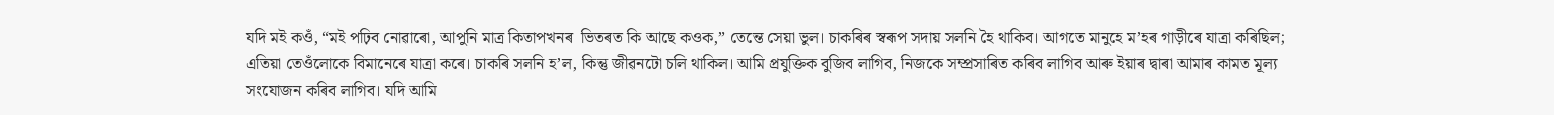যদি মই কওঁ, “মই পঢ়িব নোৱাৰো, আপুনি মাত্ৰ কিতাপখনৰ  ভিতৰত কি আছে কওক,” তেন্তে সেয়া ভুল। চাকৰিৰ স্বৰূপ সদায় সলনি হৈ থাকিব। আগতে মানুহে ম’হৰ গাড়ীৰে যাত্ৰা কৰিছিল; এতিয়া তেওঁলোকে বিমানেৰে যাত্ৰা কৰে। চাকৰি সলনি হ’ল, কিন্তু জীৱনটো চলি থাকিল। আমি প্ৰযুক্তিক বুজিব লাগিব, নিজকে সম্প্ৰসাৰিত কৰিব লাগিব আৰু ইয়াৰ দ্বাৰা আমাৰ কামত মূল্য সংযোজন কৰিব লাগিব। যদি আমি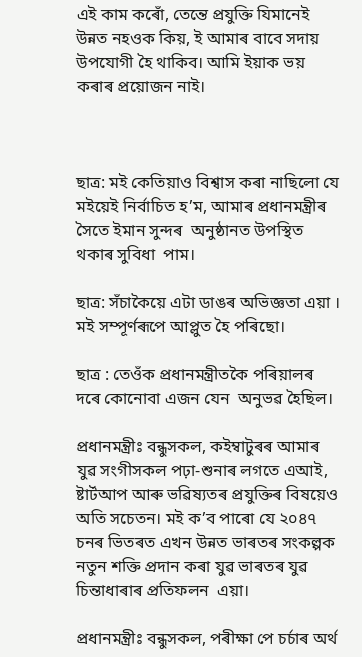এই কাম কৰোঁ, তেন্তে প্ৰযুক্তি যিমানেই উন্নত নহওক কিয়, ই আমাৰ বাবে সদায় উপযোগী হৈ থাকিব। আমি ইয়াক ভয় কৰাৰ প্ৰয়োজন নাই।



ছাত্ৰ: মই কেতিয়াও বিশ্বাস কৰা নাছিলো যে মইয়েই নিৰ্বাচিত হ’ম, আমাৰ প্ৰধানমন্ত্ৰীৰ সৈতে ইমান সুন্দৰ  অনুষ্ঠানত উপস্থিত থকাৰ সুবিধা  পাম।

ছাত্ৰ: সঁচাকৈয়ে এটা ডাঙৰ অভিজ্ঞতা এয়া । মই সম্পূৰ্ণৰূপে আপ্লুত হৈ পৰিছো।

ছাত্ৰ : তেওঁক প্ৰধানমন্ত্ৰীতকৈ পৰিয়ালৰ দৰে কোনোবা এজন যেন  অনুভৱ হৈছিল।

প্ৰধানমন্ত্ৰীঃ বন্ধুসকল, কইম্বাটুৰৰ আমাৰ যুৱ সংগীসকল পঢ়া-শুনাৰ লগতে এআই, ষ্টাৰ্টআপ আৰু ভৱিষ্যতৰ প্ৰযুক্তিৰ বিষয়েও অতি সচেতন। মই ক’ব পাৰো যে ২০৪৭ চনৰ ভিতৰত এখন উন্নত ভাৰতৰ সংকল্পক নতুন শক্তি প্ৰদান কৰা যুৱ ভাৰতৰ যুৱ চিন্তাধাৰাৰ প্ৰতিফলন  এয়া।

প্ৰধানমন্ত্ৰীঃ বন্ধুসকল, পৰীক্ষা পে চৰ্চাৰ অৰ্থ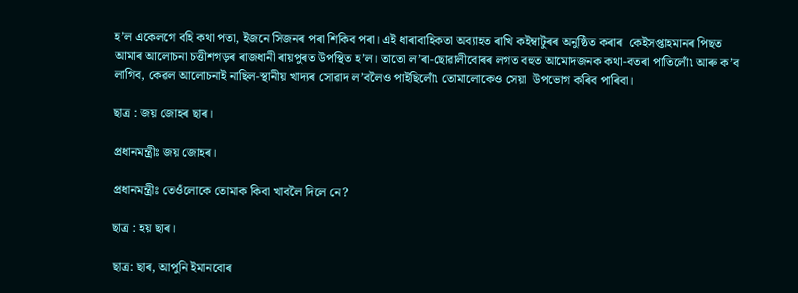হ’ল একেলগে বহি কথা পতা, ইজনে সিজনৰ পৰা শিকিব পৰা। এই ধাৰাবাহিকতা অব্যাহত ৰাখি কইম্বাটুৰৰ অনুষ্ঠিত কৰাৰ  কেইসপ্তাহমানৰ পিছত আমাৰ আলোচনা চত্তীশগড়ৰ ৰাজধানী ৰায়পুৰত উপস্থিত হ’ল। তাতো ল’ৰা-ছোৱালীবোৰৰ লগত বহুত আমোদজনক কথা-বতৰা পাতিলোঁ৷ আৰু ক’ব লাগিব, কেৱল আলোচনাই নাছিল-স্থানীয় খাদ্যৰ সোৱাদ ল’বলৈও পাইছিলোঁ৷ তোমালোকেও সেয়া  উপভোগ কৰিব পাৰিবা।

ছাত্ৰ : জয় জোহৰ ছাৰ।

প্ৰধানমন্ত্ৰীঃ জয় জোহৰ।

প্ৰধানমন্ত্ৰীঃ তেওঁলোকে তোমাক কিবা খাবলৈ দিলে নে?

ছাত্ৰ : হয় ছাৰ।

ছাত্ৰ: ছাৰ, আপুনি ইমানবোৰ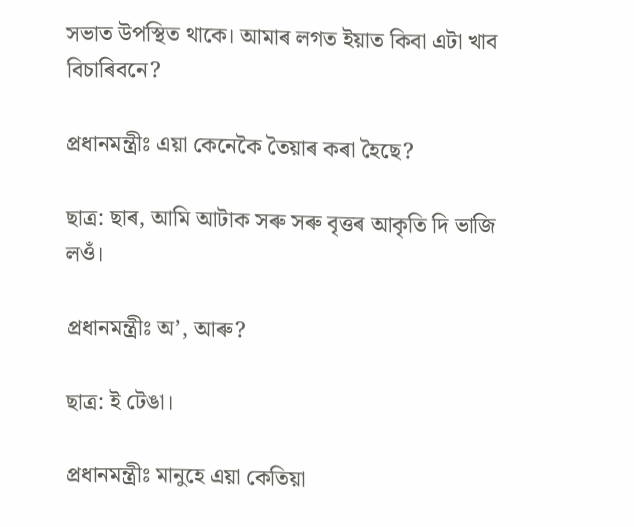সভাত উপস্থিত থাকে। আমাৰ লগত ইয়াত কিবা এটা খাব বিচাৰিবনে?

প্ৰধানমন্ত্ৰীঃ এয়া কেনেকৈ তৈয়াৰ কৰা হৈছে?

ছাত্ৰ: ছাৰ, আমি আটাক সৰু সৰু বৃত্তৰ আকৃতি দি ভাজি লওঁ।

প্ৰধানমন্ত্ৰীঃ অ’, আৰু?

ছাত্ৰ: ই টেঙা।

প্ৰধানমন্ত্ৰীঃ মানুহে এয়া কেতিয়া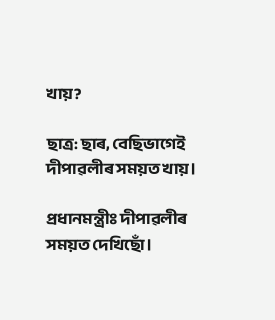খায়?

ছাত্ৰ: ছাৰ, বেছিভাগেই দীপাৱলীৰ সময়ত খায়।

প্ৰধানমন্ত্ৰীঃ দীপাৱলীৰ সময়ত দেখিছোঁ।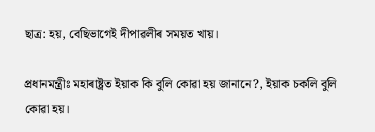ছাত্ৰ: হয়, বেছিভাগেই দীপাৱলীৰ সময়ত খায়।

প্ৰধানমন্ত্ৰীঃ মহাৰাষ্ট্ৰত ইয়াক কি বুলি কোৱা হয় জানানে?, ইয়াক চকলি বুলি কোৱা হয়।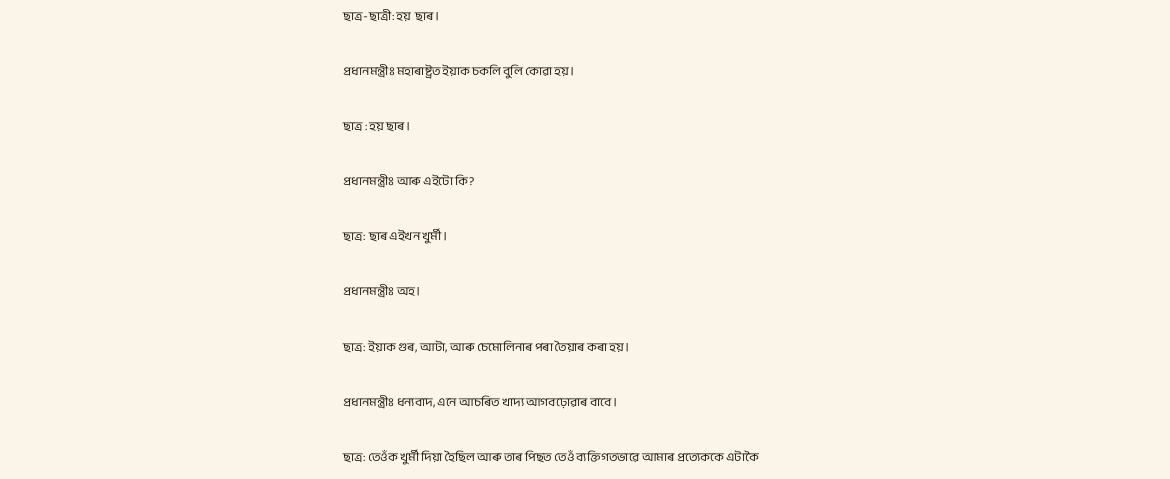ছাত্ৰ-ছাত্ৰী: হয়  ছাৰ।

প্ৰধানমন্ত্ৰীঃ মহাৰাষ্ট্ৰত ইয়াক চকলি বুলি কোৱা হয়।

ছাত্ৰ : হয় ছাৰ।

প্ৰধানমন্ত্ৰীঃ আৰু এইটো কি?

ছাত্ৰ: ছাৰ এইখন খুৰ্মী।

প্ৰধানমন্ত্ৰীঃ অহ।

ছাত্ৰ: ইয়াক গুৰ, আটা, আৰু চেমোলিনাৰ পৰা তৈয়াৰ কৰা হয়।

প্ৰধানমন্ত্ৰীঃ ধন্যবাদ, এনে আচৰিত খাদ্য আগবঢ়োৱাৰ বাবে।

ছাত্ৰ: তেওঁক খুৰ্মী দিয়া হৈছিল আৰু তাৰ পিছত তেওঁ ব্যক্তিগতভাৱে আমাৰ প্ৰত্যেককে এটাকৈ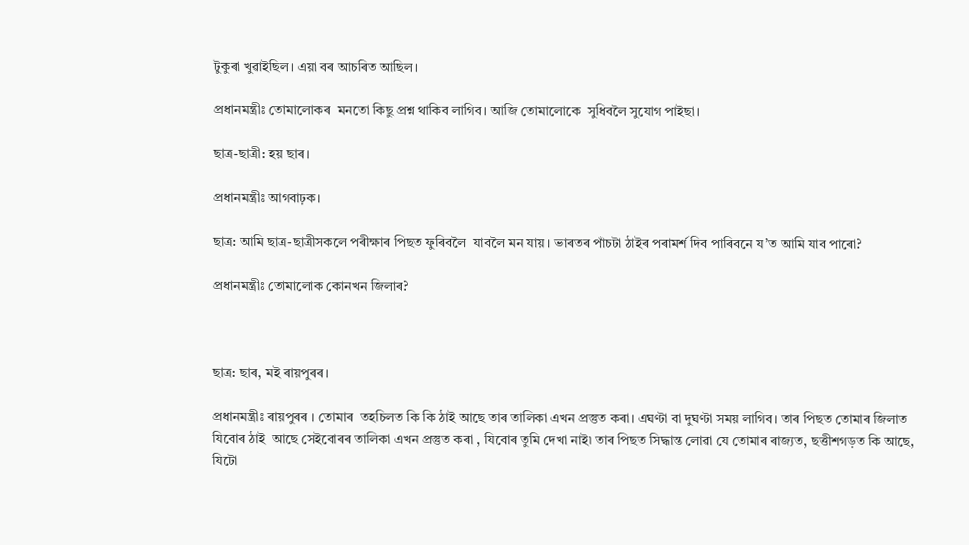টুকুৰা খুৱাইছিল। এয়া বৰ আচৰিত আছিল।

প্ৰধানমন্ত্ৰীঃ তোমালোকৰ  মনতো কিছু প্ৰশ্ন থাকিব লাগিব। আজি তোমালোকে  সুধিবলৈ সুযোগ পাইছা।

ছাত্ৰ-ছাত্ৰী: হয় ছাৰ।

প্ৰধানমন্ত্ৰীঃ আগবাঢ়ক।

ছাত্ৰ: আমি ছাত্ৰ-ছাত্ৰীসকলে পৰীক্ষাৰ পিছত ফুৰিবলৈ  যাবলৈ মন যায়। ভাৰতৰ পাঁচটা ঠাইৰ পৰামৰ্শ দিব পাৰিবনে য’ত আমি যাব পাৰো?

প্ৰধানমন্ত্ৰীঃ তোমালোক কোনখন জিলাৰ?



ছাত্ৰ: ছাৰ, মই ৰায়পুৰৰ।

প্ৰধানমন্ত্ৰীঃ ৰায়পুৰৰ । তোমাৰ  তহচিলত কি কি ঠাই আছে তাৰ তালিকা এখন প্ৰস্তুত কৰা। এঘণ্টা বা দুঘণ্টা সময় লাগিব। তাৰ পিছত তোমাৰ জিলাত যিবোৰ ঠাই  আছে সেইবোৰৰ তালিকা এখন প্ৰস্তুত কৰা , যিবোৰ তুমি দেখা নাই৷ তাৰ পিছত সিদ্ধান্ত লোৱা যে তোমাৰ ৰাজ্যত, ছত্তীশগড়ত কি আছে, যিটো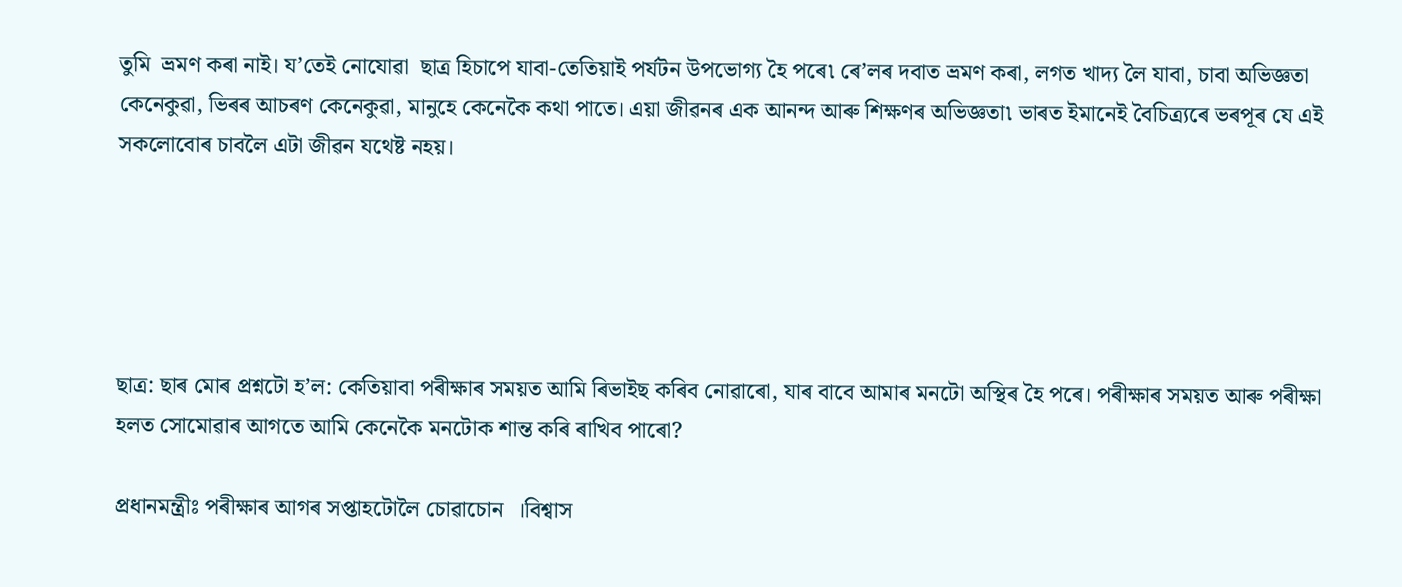তুমি  ভ্ৰমণ কৰা নাই। য’তেই নোযোৱা  ছাত্ৰ হিচাপে যাবা-তেতিয়াই পৰ্যটন উপভোগ্য হৈ পৰে৷ ৰে’লৰ দবাত ভ্ৰমণ কৰা, লগত খাদ্য লৈ যাবা, চাবা অভিজ্ঞতা কেনেকুৱা, ভিৰৰ আচৰণ কেনেকুৱা, মানুহে কেনেকৈ কথা পাতে। এয়া জীৱনৰ এক আনন্দ আৰু শিক্ষণৰ অভিজ্ঞতা৷ ভাৰত ইমানেই বৈচিত্ৰ্যৰে ভৰপূৰ যে এই সকলোবোৰ চাবলৈ এটা জীৱন যথেষ্ট নহয়।





ছাত্ৰ: ছাৰ মোৰ প্ৰশ্নটো হ’ল: কেতিয়াবা পৰীক্ষাৰ সময়ত আমি ৰিভাইছ কৰিব নোৱাৰো, যাৰ বাবে আমাৰ মনটো অস্থিৰ হৈ পৰে। পৰীক্ষাৰ সময়ত আৰু পৰীক্ষা হলত সোমোৱাৰ আগতে আমি কেনেকৈ মনটোক শান্ত কৰি ৰাখিব পাৰো?

প্ৰধানমন্ত্ৰীঃ পৰীক্ষাৰ আগৰ সপ্তাহটোলৈ চোৱাচোন  ।বিশ্বাস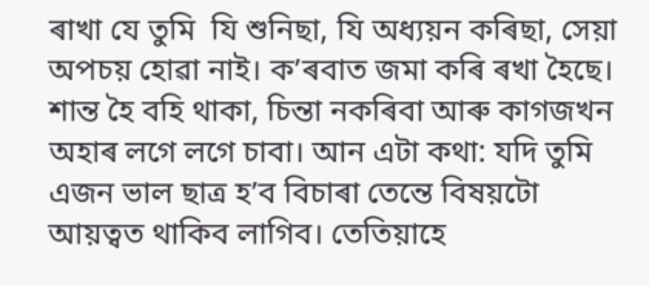ৰাখা যে তুমি  যি শুনিছা, যি অধ্যয়ন কৰিছা, সেয়া অপচয় হোৱা নাই। ক’ৰবাত জমা কৰি ৰখা হৈছে। শান্ত হৈ বহি থাকা, চিন্তা নকৰিবা আৰু কাগজখন অহাৰ লগে লগে চাবা। আন এটা কথা: যদি তুমি  এজন ভাল ছাত্ৰ হ’ব বিচাৰা তেন্তে বিষয়টো আয়ত্বত থাকিব লাগিব। তেতিয়াহে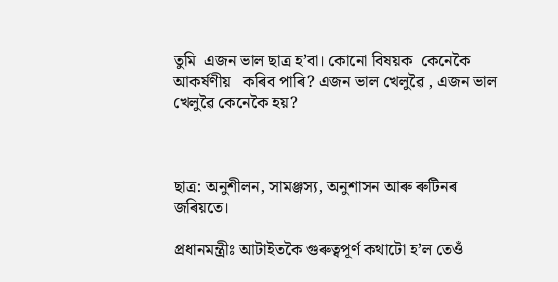তুমি  এজন ভাল ছাত্ৰ হ’বা। কোনো বিষয়ক  কেনেকৈ আকৰ্ষণীয়   কৰিব পাৰি? এজন ভাল খেলুৱৈ , এজন ভাল খেলুৱৈ কেনেকৈ হয়?



ছাত্ৰ: অনুশীলন, সামঞ্জস্য, অনুশাসন আৰু ৰুটিনৰ জৰিয়তে।

প্ৰধানমন্ত্ৰীঃ আটাইতকৈ গুৰুত্বপূৰ্ণ কথাটো হ’ল তেওঁ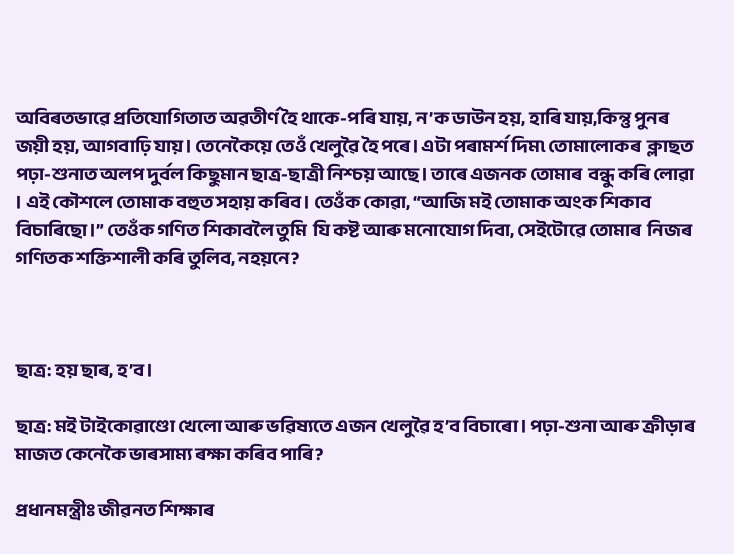অবিৰতভাৱে প্ৰতিযোগিতাত অৱতীৰ্ণ হৈ থাকে-পৰি যায়, ন’ক ডাউন হয়, হাৰি যায়,কিন্তু পুনৰ  জয়ী হয়, আগবাঢ়ি যায়। তেনেকৈয়ে তেওঁ খেলুৱৈ হৈ পৰে। এটা পৰামৰ্শ দিম৷ তোমালোকৰ  ক্লাছত পঢ়া-শুনাত অলপ দুৰ্বল কিছুমান ছাত্ৰ-ছাত্ৰী নিশ্চয় আছে। তাৰে এজনক তোমাৰ  বন্ধু কৰি লোৱা । এই কৌশলে তোমাক বহুত সহায় কৰিব। তেওঁক কোৱা, “আজি মই তোমাক অংক শিকাব বিচাৰিছো।” তেওঁক গণিত শিকাবলৈ তুমি  যি কষ্ট আৰু মনোযোগ দিবা, সেইটোৱে তোমাৰ  নিজৰ গণিতক শক্তিশালী কৰি তুলিব, নহয়নে?



ছাত্ৰ: হয় ছাৰ, হ’ব।

ছাত্ৰ: মই টাইকোৱাণ্ডো খেলো আৰু ভৱিষ্যতে এজন খেলুৱৈ হ’ব বিচাৰো। পঢ়া-শুনা আৰু ক্ৰীড়াৰ মাজত কেনেকৈ ভাৰসাম্য ৰক্ষা কৰিব পাৰি?

প্ৰধানমন্ত্ৰীঃ জীৱনত শিক্ষাৰ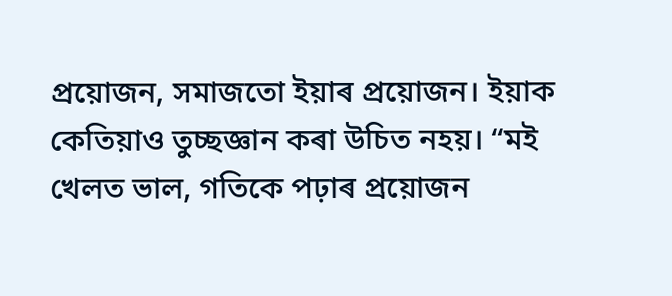প্ৰয়োজন, সমাজতো ইয়াৰ প্ৰয়োজন। ইয়াক কেতিয়াও তুচ্ছজ্ঞান কৰা উচিত নহয়। “মই খেলত ভাল, গতিকে পঢ়াৰ প্ৰয়োজন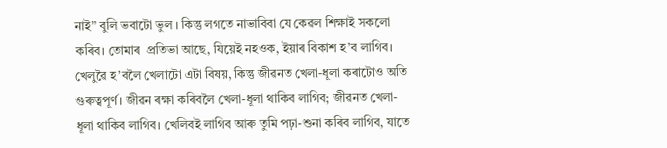নাই” বুলি ভবাটো ভুল । কিন্তু লগতে নাভাবিবা যে কেৱল শিক্ষাই সকলো  কৰিব। তোমাৰ  প্ৰতিভা আছে, যিয়েই নহওক, ইয়াৰ বিকাশ হ’ব লাগিব। খেলুৱৈ হ’বলৈ খেলাটো এটা বিষয়, কিন্তু জীৱনত খেলা-ধূলা কৰাটোও অতি গুৰুত্বপূৰ্ণ। জীৱন ৰক্ষা কৰিবলৈ খেলা-ধূলা থাকিব লাগিব; জীৱনত খেলা-ধূলা থাকিব লাগিব। খেলিবই লাগিব আৰু তুমি পঢ়া-শুনা কৰিব লাগিব, যাতে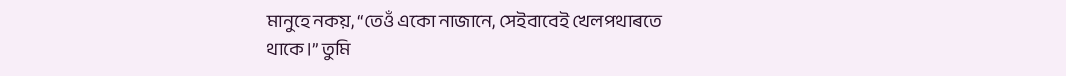মানুহে নকয়, “তেওঁ একো নাজানে, সেইবাবেই খেলপথাৰতে থাকে।” তুমি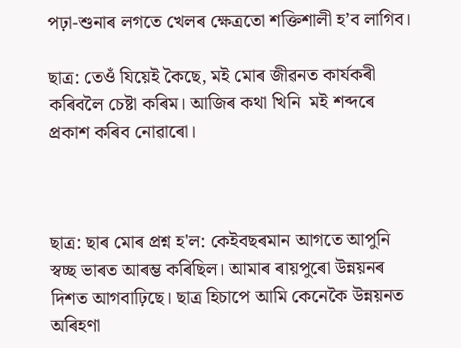পঢ়া-শুনাৰ লগতে খেলৰ ক্ষেত্ৰতো শক্তিশালী হ’ব লাগিব।

ছাত্ৰ: তেওঁ যিয়েই কৈছে, মই মোৰ জীৱনত কাৰ্যকৰী কৰিবলৈ চেষ্টা কৰিম। আজিৰ কথা খিনি  মই শব্দৰে প্ৰকাশ কৰিব নোৱাৰো।



ছাত্ৰ: ছাৰ মোৰ প্ৰশ্ন হ'ল: কেইবছৰমান আগতে আপুনি স্বচ্ছ ভাৰত আৰম্ভ কৰিছিল। আমাৰ ৰায়পুৰো উন্নয়নৰ দিশত আগবাঢ়িছে। ছাত্ৰ হিচাপে আমি কেনেকৈ উন্নয়নত অৰিহণা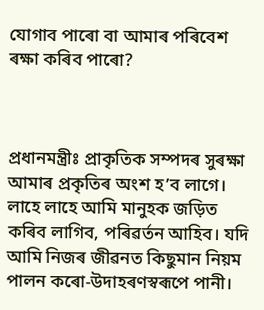যোগাব পাৰো বা আমাৰ পৰিবেশ ৰক্ষা কৰিব পাৰো?



প্ৰধানমন্ত্ৰীঃ প্ৰাকৃতিক সম্পদৰ সুৰক্ষা আমাৰ প্ৰকৃতিৰ অংশ হ’ব লাগে। লাহে লাহে আমি মানুহক জড়িত কৰিব লাগিব, পৰিৱৰ্তন আহিব। যদি আমি নিজৰ জীৱনত কিছুমান নিয়ম পালন কৰো-উদাহৰণস্বৰূপে পানী।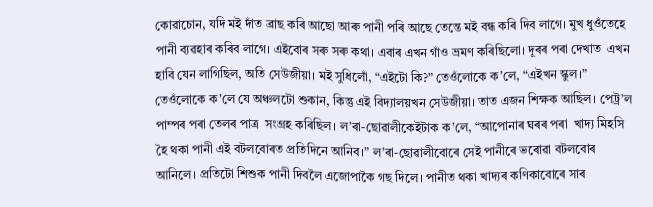কোৱাচোন, যদি মই দাঁত ব্ৰাছ কৰি আছো আৰু পানী পৰি আছে তেন্তে মই বন্ধ কৰি দিব লাগে। মুখ ধুওঁতেহে পানী ব্যৱহাৰ কৰিব লাগে। এইবোৰ সৰু সৰু কথা। এবাৰ এখন গাঁও ভ্ৰমণ কৰিছিলো। দূৰৰ পৰা দেখাত  এখন হাবি যেন লাগিছিল, অতি সেউজীয়া। মই সুধিলোঁ, “এইটো কি?” তেওঁলোকে ক’লে, “এইখন স্কুল।” তেওঁলোকে ক’লে যে অঞ্চলটো শুকান, কিন্তু এই বিদ্যালয়খন সেউজীয়া। তাত এজন শিক্ষক আছিল। পেট্ৰ’ল পাম্পৰ পৰা তেলৰ পাত্ৰ  সংগ্ৰহ কৰিছিল। ল’ৰা-ছোৱালীকেইটাক ক’লে, “আপোনাৰ ঘৰৰ পৰা  খাদ্য মিহসি হৈ থকা পানী এই বটলবোৰত প্ৰতিদিনে আনিব।” ল’ৰা-ছোৱালীবোৰে সেই পানীৰে ভৰোৱা বটলবোৰ আনিলে। প্ৰতিটো শিশুক পানী দিবলৈ এজোপাকৈ গছ দিলে। পানীত থকা খাদ্যৰ কণিকাবোৰে সাৰ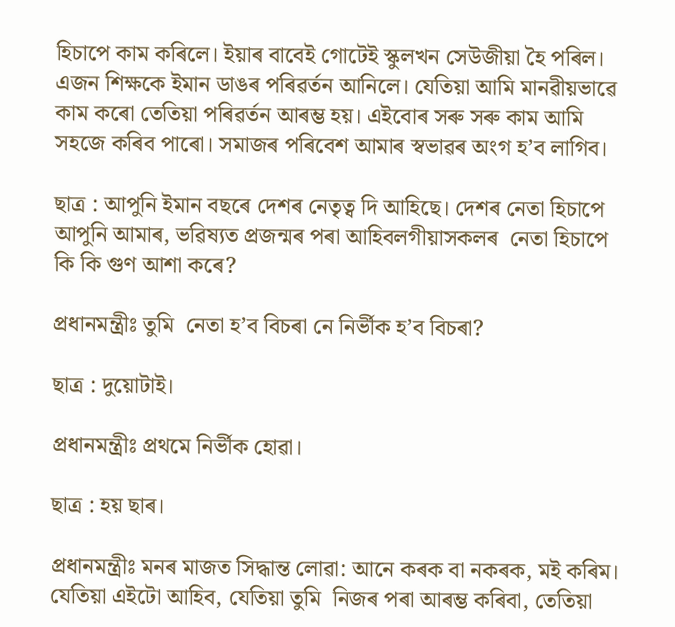হিচাপে কাম কৰিলে। ইয়াৰ বাবেই গোটেই স্কুলখন সেউজীয়া হৈ পৰিল। এজন শিক্ষকে ইমান ডাঙৰ পৰিৱৰ্তন আনিলে। যেতিয়া আমি মানৱীয়ভাৱে কাম কৰো তেতিয়া পৰিৱৰ্তন আৰম্ভ হয়। এইবোৰ সৰু সৰু কাম আমি সহজে কৰিব পাৰো। সমাজৰ পৰিবেশ আমাৰ স্বভাৱৰ অংগ হ’ব লাগিব।

ছাত্ৰ : আপুনি ইমান বছৰে দেশৰ নেতৃত্ব দি আহিছে। দেশৰ নেতা হিচাপে আপুনি আমাৰ, ভৱিষ্যত প্ৰজন্মৰ পৰা আহিবলগীয়াসকলৰ  নেতা হিচাপে কি কি গুণ আশা কৰে?

প্ৰধানমন্ত্ৰীঃ তুমি  নেতা হ’ব বিচৰা নে নিৰ্ভীক হ’ব বিচৰা?

ছাত্ৰ : দুয়োটাই।

প্ৰধানমন্ত্ৰীঃ প্ৰথমে নিৰ্ভীক হোৱা।

ছাত্ৰ : হয় ছাৰ।

প্ৰধানমন্ত্ৰীঃ মনৰ মাজত সিদ্ধান্ত লোৱা: আনে কৰক বা নকৰক, মই কৰিম। যেতিয়া এইটো আহিব, যেতিয়া তুমি  নিজৰ পৰা আৰম্ভ কৰিবা, তেতিয়া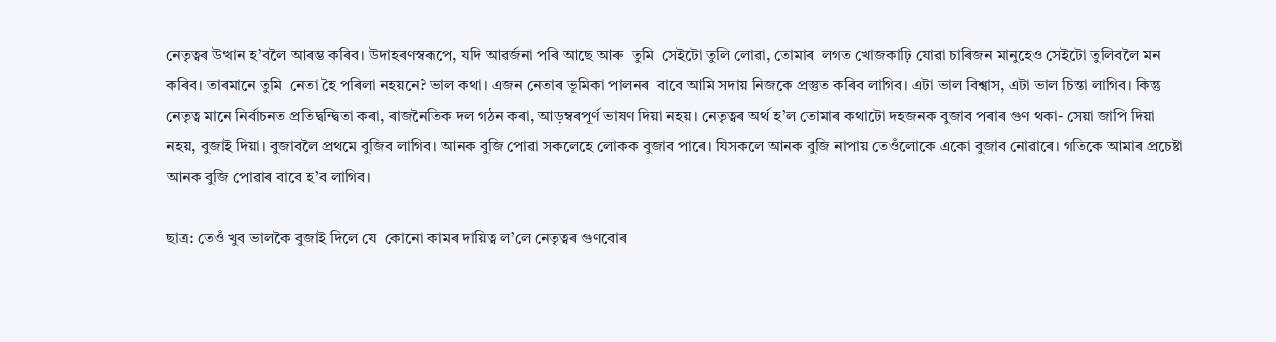নেতৃত্বৰ উত্থান হ’বলৈ আৰম্ভ কৰিব। উদাহৰণস্বৰূপে, যদি আৱৰ্জনা পৰি আছে আৰু  তুমি  সেইটো তুলি লোৱা, তোমাৰ  লগত খোজকাঢ়ি যোৱা চাৰিজন মানুহেও সেইটো তুলিবলৈ মন কৰিব। তাৰমানে তুমি  নেতা হৈ পৰিলা নহয়নে? ভাল কথা। এজন নেতাৰ ভূমিকা পালনৰ  বাবে আমি সদায় নিজকে প্ৰস্তুত কৰিব লাগিব। এটা ভাল বিশ্বাস, এটা ভাল চিন্তা লাগিব। কিন্তু নেতৃত্ব মানে নিৰ্বাচনত প্ৰতিদ্বন্দ্বিতা কৰা, ৰাজনৈতিক দল গঠন কৰা, আড়ম্বৰপূৰ্ণ ভাষণ দিয়া নহয়। নেতৃত্বৰ অৰ্থ হ’ল তোমাৰ কথাটো দহজনক বুজাব পৰাৰ গুণ থকা- সেয়া জাপি দিয়া নহয়, বুজাই দিয়া। বুজাবলৈ প্ৰথমে বুজিব লাগিব। আনক বুজি পোৱা সকলেহে লোকক বুজাব পাৰে। যিসকলে আনক বুজি নাপায় তেওঁলোকে একো বুজাব নোৱাৰে। গতিকে আমাৰ প্ৰচেষ্টা আনক বুজি পোৱাৰ বাবে হ’ব লাগিব।

ছাত্ৰ: তেওঁ খুব ভালকৈ বুজাই দিলে যে  কোনো কামৰ দায়িত্ব ল’লে নেতৃত্বৰ গুণবোৰ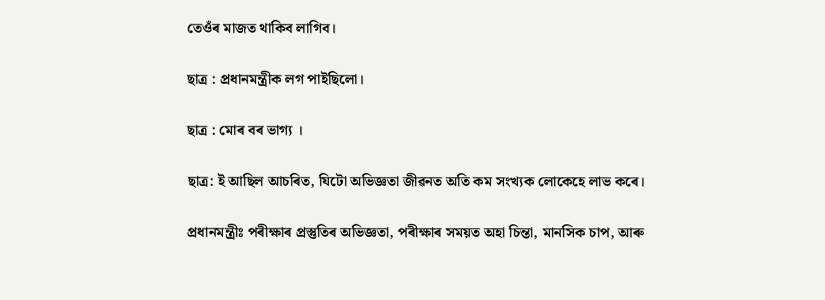তেওঁৰ মাজত থাকিব লাগিব।

ছাত্ৰ : প্ৰধানমন্ত্ৰীক লগ পাইছিলো।

ছাত্ৰ : মোৰ বৰ ভাগ্য ।

ছাত্ৰ: ই আছিল আচৰিত, যিটো অভিজ্ঞতা জীৱনত অতি কম সংখ্যক লোকেহে লাভ কৰে।

প্ৰধানমন্ত্ৰীঃ পৰীক্ষাৰ প্ৰস্তুতিৰ অভিজ্ঞতা, পৰীক্ষাৰ সময়ত অহা চিন্তা, মানসিক চাপ, আৰু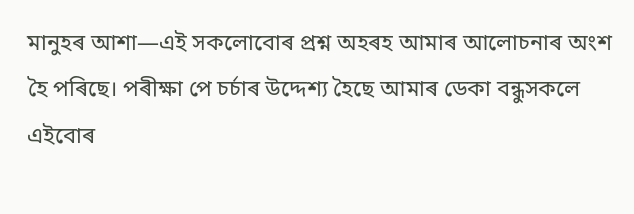মানুহৰ আশা—এই সকলোবোৰ প্ৰশ্ন অহৰহ আমাৰ আলোচনাৰ অংশ হৈ পৰিছে। পৰীক্ষা পে চৰ্চাৰ উদ্দেশ্য হৈছে আমাৰ ডেকা বন্ধুসকলে এইবোৰ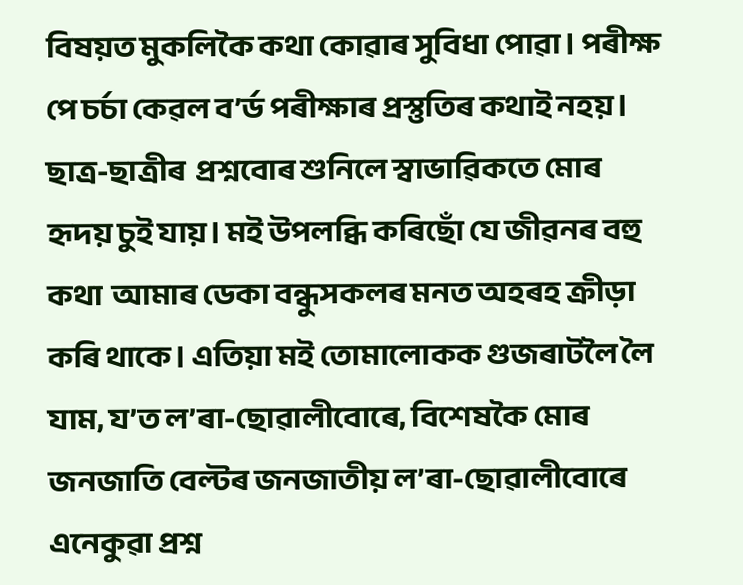বিষয়ত মুকলিকৈ কথা কোৱাৰ সুবিধা পোৱা। পৰীক্ষ পে চৰ্চা কেৱল ব’ৰ্ড পৰীক্ষাৰ প্ৰস্তুতিৰ কথাই নহয়। ছাত্ৰ-ছাত্ৰীৰ  প্ৰশ্নবোৰ শুনিলে স্বাভাৱিকতে মোৰ হৃদয় চুই যায়। মই উপলব্ধি কৰিছোঁ যে জীৱনৰ বহু কথা  আমাৰ ডেকা বন্ধুসকলৰ মনত অহৰহ ক্ৰীড়া কৰি থাকে। এতিয়া মই তোমালোকক গুজৰাটলৈ লৈ যাম, য’ত ল’ৰা-ছোৱালীবোৰে, বিশেষকৈ মোৰ জনজাতি বেল্টৰ জনজাতীয় ল’ৰা-ছোৱালীবোৰে এনেকুৱা প্ৰশ্ন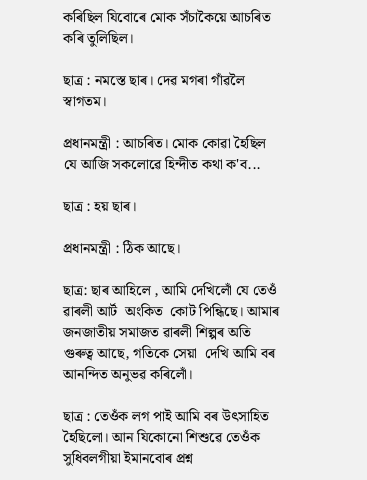কৰিছিল যিবোৰে মোক সঁচাকৈয়ে আচৰিত কৰি তুলিছিল।

ছাত্ৰ : নমস্তে ছাৰ। দেৱ মগৰা গাঁৱলৈ স্বাগতম।

প্ৰধানমন্ত্ৰী : আচৰিত। মোক কোৱা হৈছিল যে আজি সকলোৱে হিন্দীত কথা ক'ব...

ছাত্ৰ : হয় ছাৰ।

প্ৰধানমন্ত্ৰী : ঠিক আছে।

ছাত্ৰ: ছাৰ আহিলে , আমি দেখিলোঁ যে তেওঁ ৱাৰলী আৰ্ট  অংকিত  কোট পিন্ধিছে। আমাৰ জনজাতীয় সমাজত ৱাৰলী শিল্পৰ অতি গুৰুত্ব আছে, গতিকে সেয়া  দেখি আমি বৰ আনন্দিত অনুভৱ কৰিলোঁ।

ছাত্ৰ : তেওঁক লগ পাই আমি বৰ উৎসাহিত হৈছিলো। আন যিকোনো শিশুৱে তেওঁক সুধিবলগীয়া ইমানবোৰ প্ৰশ্ন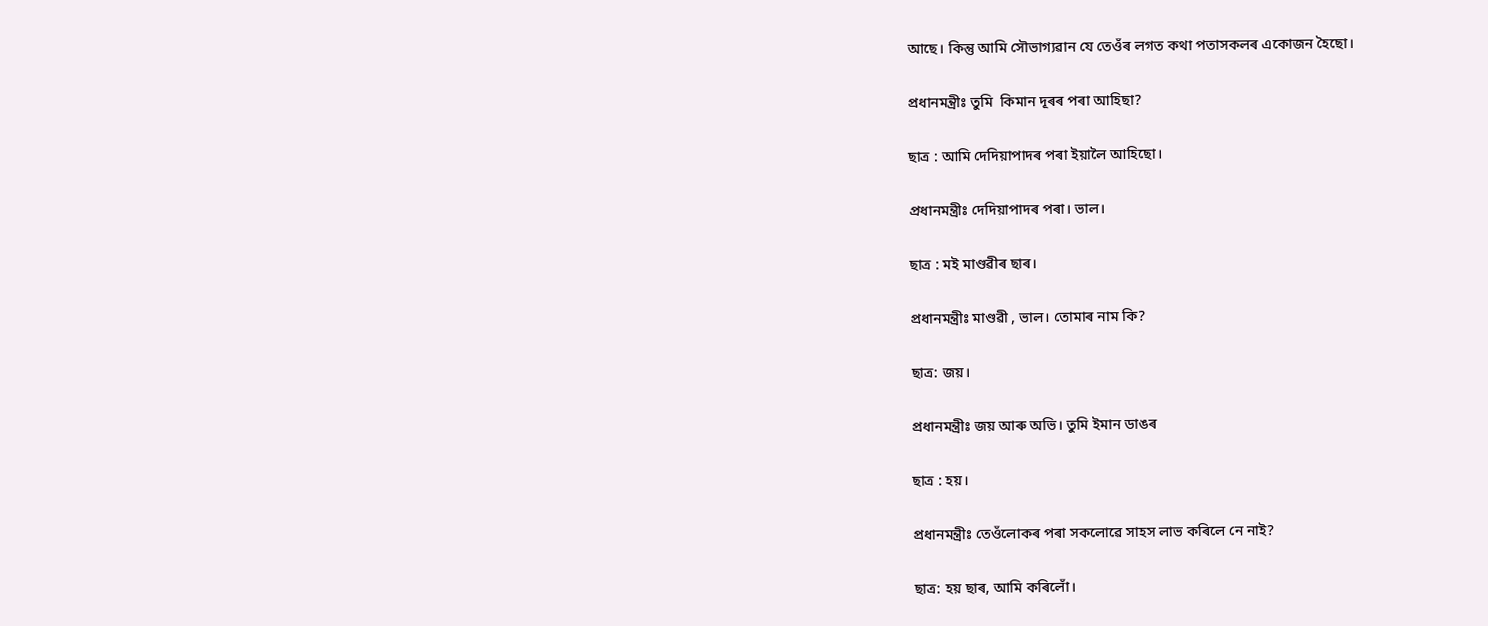আছে। কিন্তু আমি সৌভাগ্যৱান যে তেওঁৰ লগত কথা পতাসকলৰ একোজন হৈছো।

প্ৰধানমন্ত্ৰীঃ তুমি  কিমান দূৰৰ পৰা আহিছা?

ছাত্ৰ : আমি দেদিয়াপাদৰ পৰা ইয়ালৈ আহিছো।

প্ৰধানমন্ত্ৰীঃ দেদিয়াপাদৰ পৰা। ভাল।

ছাত্ৰ : মই মাণ্ডৱীৰ ছাৰ।

প্ৰধানমন্ত্ৰীঃ মাণ্ডৱী , ভাল। তোমাৰ নাম কি?

ছাত্ৰ: জয়।

প্ৰধানমন্ত্ৰীঃ জয় আৰু অভি। তুমি ইমান ডাঙৰ

ছাত্ৰ : হয়।

প্ৰধানমন্ত্ৰীঃ তেওঁলোকৰ পৰা সকলোৱে সাহস লাভ কৰিলে নে নাই?

ছাত্ৰ: হয় ছাৰ, আমি কৰিলোঁ।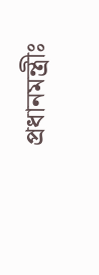প্ৰধানমন্ত্ৰীঃ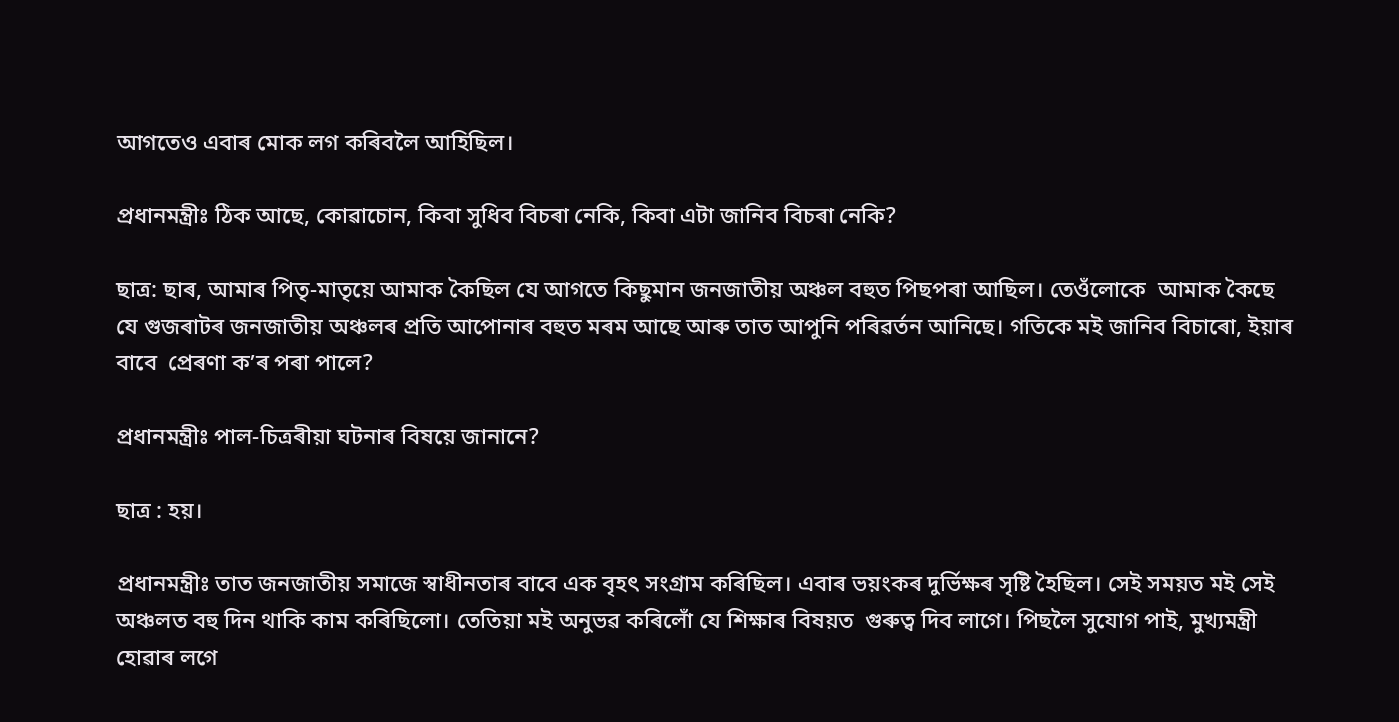আগতেও এবাৰ মোক লগ কৰিবলৈ আহিছিল।

প্ৰধানমন্ত্ৰীঃ ঠিক আছে, কোৱাচোন, কিবা সুধিব বিচৰা নেকি, কিবা এটা জানিব বিচৰা নেকি?

ছাত্ৰ: ছাৰ, আমাৰ পিতৃ-মাতৃয়ে আমাক কৈছিল যে আগতে কিছুমান জনজাতীয় অঞ্চল বহুত পিছপৰা আছিল। তেওঁলোকে  আমাক কৈছে  যে গুজৰাটৰ জনজাতীয় অঞ্চলৰ প্ৰতি আপোনাৰ বহুত মৰম আছে আৰু তাত আপুনি পৰিৱৰ্তন আনিছে। গতিকে মই জানিব বিচাৰো, ইয়াৰ বাবে  প্ৰেৰণা ক’ৰ পৰা পালে?

প্ৰধানমন্ত্ৰীঃ পাল-চিত্ৰৰীয়া ঘটনাৰ বিষয়ে জানানে?

ছাত্ৰ : হয়।

প্ৰধানমন্ত্ৰীঃ তাত জনজাতীয় সমাজে স্বাধীনতাৰ বাবে এক বৃহৎ সংগ্ৰাম কৰিছিল। এবাৰ ভয়ংকৰ দুৰ্ভিক্ষৰ সৃষ্টি হৈছিল। সেই সময়ত মই সেই অঞ্চলত বহু দিন থাকি কাম কৰিছিলো। তেতিয়া মই অনুভৱ কৰিলোঁ যে শিক্ষাৰ বিষয়ত  গুৰুত্ব দিব লাগে। পিছলৈ সুযোগ পাই, মুখ্যমন্ত্রী হোৱাৰ লগে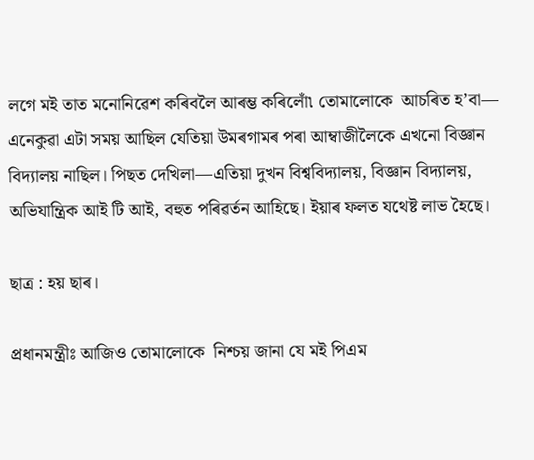লগে মই তাত মনোনিৱেশ কৰিবলৈ আৰম্ভ কৰিলোঁ৷ তোমালোকে  আচৰিত হ’বা— এনেকুৱা এটা সময় আছিল যেতিয়া উমৰগামৰ পৰা আম্বাজীলৈকে এখনো বিজ্ঞান বিদ্যালয় নাছিল। পিছত দেখিলা—এতিয়া দুখন বিশ্ববিদ্যালয়, বিজ্ঞান বিদ্যালয়, অভিযান্ত্ৰিক আই টি আই, বহুত পৰিৱৰ্তন আহিছে। ইয়াৰ ফলত যথেষ্ট লাভ হৈছে।

ছাত্ৰ : হয় ছাৰ।

প্ৰধানমন্ত্ৰীঃ আজিও তোমালোকে  নিশ্চয় জানা যে মই পিএম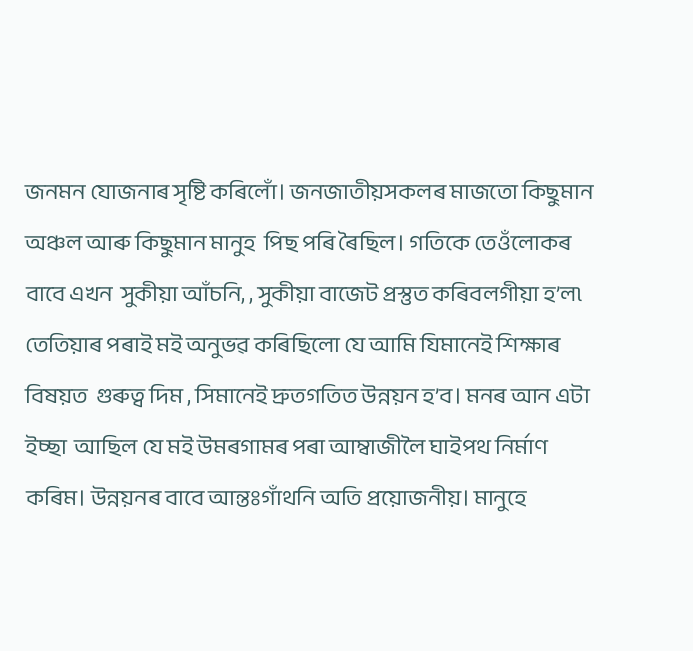জনমন যোজনাৰ সৃষ্টি কৰিলোঁ। জনজাতীয়সকলৰ মাজতো কিছুমান অঞ্চল আৰু কিছুমান মানুহ  পিছ পৰি ৰৈছিল। গতিকে তেওঁলোকৰ বাবে এখন  সুকীয়া আঁচনি, , সুকীয়া বাজেট প্ৰস্তুত কৰিবলগীয়া হ’ল৷ তেতিয়াৰ পৰাই মই অনুভৱ কৰিছিলো যে আমি যিমানেই শিক্ষাৰ বিষয়ত  গুৰুত্ব দিম , সিমানেই দ্ৰুতগতিত উন্নয়ন হ’ব। মনৰ আন এটা ইচ্ছা  আছিল যে মই উমৰগামৰ পৰা আম্বাজীলৈ ঘাইপথ নিৰ্মাণ কৰিম। উন্নয়নৰ বাবে আন্তঃগাঁথনি অতি প্ৰয়োজনীয়। মানুহে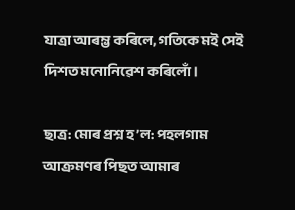যাত্ৰা আৰম্ভ কৰিলে, গতিকে মই সেই দিশত মনোনিৱেশ কৰিলোঁ।

ছাত্ৰ: মোৰ প্ৰশ্ন হ’ল: পহলগাম আক্ৰমণৰ পিছত আমাৰ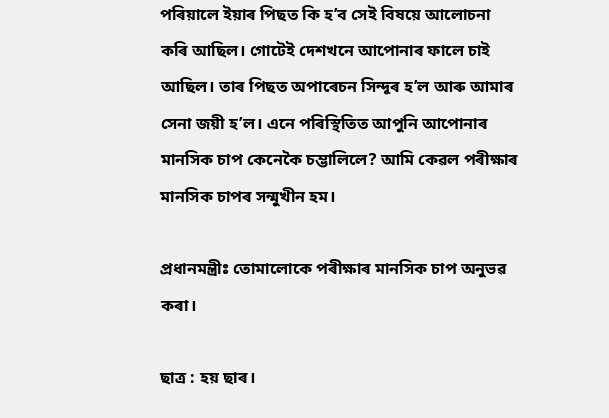পৰিয়ালে ইয়াৰ পিছত কি হ’ব সেই বিষয়ে আলোচনা কৰি আছিল। গোটেই দেশখনে আপোনাৰ ফালে চাই আছিল। তাৰ পিছত অপাৰেচন সিন্দূৰ হ’ল আৰু আমাৰ সেনা জয়ী হ’ল। এনে পৰিস্থিতিত আপুনি আপোনাৰ মানসিক চাপ কেনেকৈ চম্ভালিলে? আমি কেৱল পৰীক্ষাৰ মানসিক চাপৰ সন্মুখীন হম।

প্ৰধানমন্ত্ৰীঃ তোমালোকে পৰীক্ষাৰ মানসিক চাপ অনুভৱ কৰা।

ছাত্ৰ : হয় ছাৰ।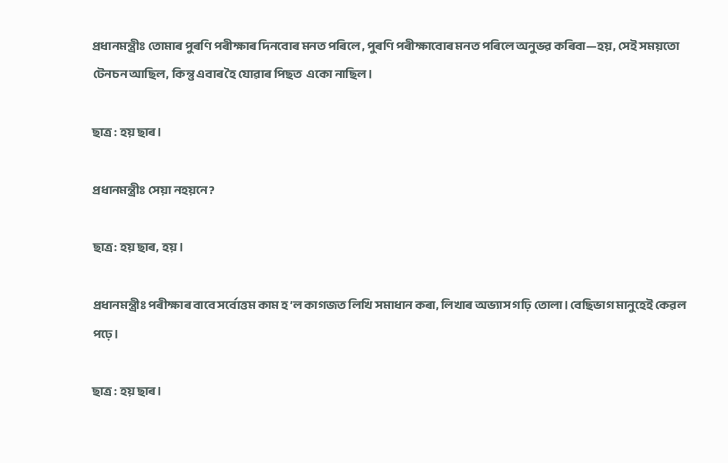প্ৰধানমন্ত্ৰীঃ তোমাৰ পুৰণি পৰীক্ষাৰ দিনবোৰ মনত পৰিলে , পুৰণি পৰীক্ষাবোৰ মনত পৰিলে অনুভৱ কৰিবা—হয়, সেই সময়তো টেনচন আছিল, কিন্তু এবাৰ হৈ যোৱাৰ পিছত  একো নাছিল।

ছাত্ৰ : হয় ছাৰ।

প্ৰধানমন্ত্ৰীঃ সেয়া নহয়নে?

ছাত্ৰ: হয় ছাৰ, হয়।

প্ৰধানমন্ত্ৰীঃ পৰীক্ষাৰ বাবে সৰ্বোত্তম কাম হ’ল কাগজত লিখি সমাধান কৰা, লিখাৰ অভ্যাস গঢ়ি তোলা। বেছিভাগ মানুহেই কেৱল পঢ়ে।

ছাত্ৰ : হয় ছাৰ।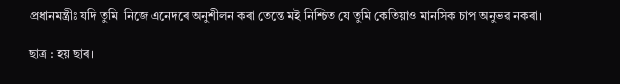প্ৰধানমন্ত্ৰীঃ যদি তুমি  নিজে এনেদৰে অনুশীলন কৰা তেন্তে মই নিশ্চিত যে তুমি কেতিয়াও মানসিক চাপ অনুভৱ নকৰা।

ছাত্ৰ : হয় ছাৰ।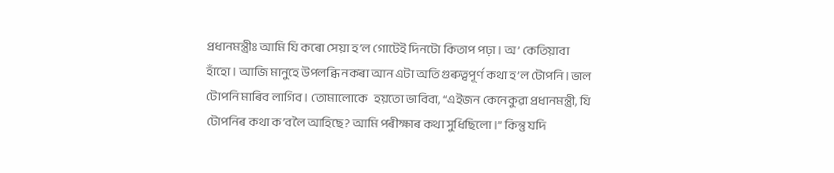প্ৰধানমন্ত্ৰীঃ আমি যি কৰো সেয়া হ’ল গোটেই দিনটো কিতাপ পঢ়া। অ’ কেতিয়াবা হাঁহো। আজি মানুহে উপলব্ধি নকৰা আন এটা অতি গুৰুত্বপূৰ্ণ কথা হ’ল টোপনি। ভাল টোপনি মাৰিব লাগিব। তোমালোকে   হয়তো ভাবিবা, “এইজন কেনেকুৱা প্ৰধানমন্ত্ৰী, যি টোপনিৰ কথা ক’বলৈ আহিছে? আমি পৰীক্ষাৰ কথা সুধিছিলো।” কিন্তু যদি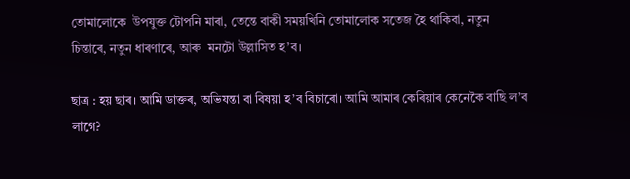তোমালোকে  উপযুক্ত টোপনি মাৰা, তেন্তে বাকী সময়খিনি তোমালোক সতেজ হৈ থাকিবা, নতুন চিন্তাৰে, নতুন ধাৰণাৰে, আৰু  মনটো উল্লাসিত হ’ব।

ছাত্ৰ : হয় ছাৰ। আমি ডাক্তৰ, অভিযন্তা বা বিষয়া হ’ব বিচাৰো। আমি আমাৰ কেৰিয়াৰ কেনেকৈ বাছি ল’ব লাগে?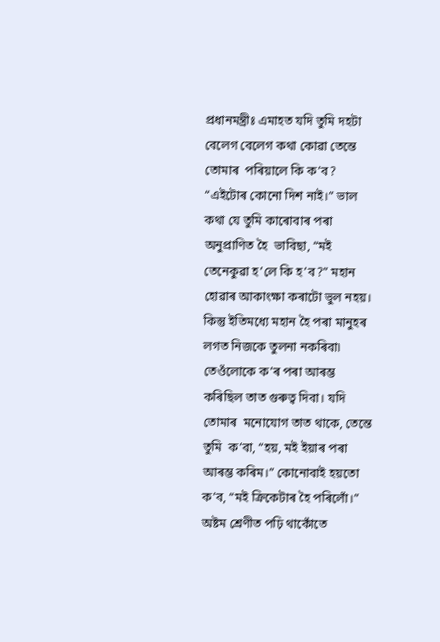প্ৰধানমন্ত্ৰীঃ এমাহত যদি তুমি দহটা বেলেগ বেলেগ কথা কোৱা তেন্তে তোমাৰ  পৰিয়ালে কি ক’ব? “এইটোৰ কোনো দিশ নাই।” ভাল কথা যে তুমি কাৰোবাৰ পৰা অনুপ্ৰাণিত হৈ  ভাবিছা, “মই তেনেকুৱা হ’লে কি হ’ব?” মহান হোৱাৰ আকাংক্ষা কৰাটো ভুল নহয়। কিন্তু ইতিমধ্যে মহান হৈ পৰা মানুহৰ লগত নিজকে তুলনা নকৰিবা৷ তেওঁলোকে ক’ৰ পৰা আৰম্ভ কৰিছিল তাত গুৰুত্ব দিবা। যদি তোমাৰ  মনোযোগ তাত থাকে, তেন্তে তুমি  ক’বা, “হয়, মই ইয়াৰ পৰা আৰম্ভ কৰিম।” কোনোবাই হয়তো ক’ব, “মই ক্ৰিকেটাৰ হৈ পৰিলোঁ।”  অষ্টম শ্ৰেণীত পঢ়ি থাকোঁতে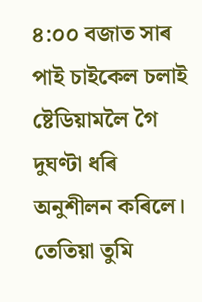৪:০০ বজাত সাৰ পাই চাইকেল চলাই ষ্টেডিয়ামলৈ গৈ দুঘণ্টা ধৰি অনুশীলন কৰিলে। তেতিয়া তুমি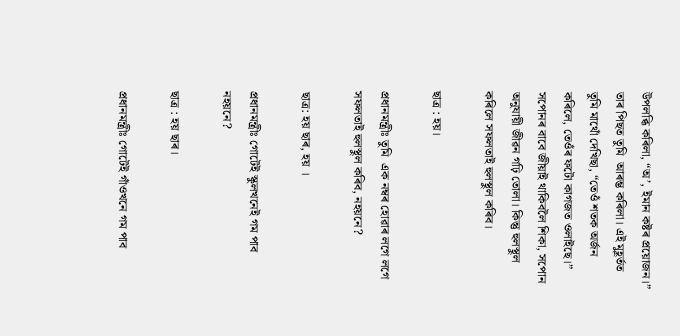উপলব্ধি কৰিলা, “অ’, ইমান কষ্টৰ প্ৰয়োজন।” তাৰ পিছত তুমি  আৰম্ভ কৰিলা। এই মুহূৰ্তত তুমি মাথোঁ দেখিছা, “তেওঁ শতক অৰ্জন কৰিলে, তেওঁৰ ফটো কাগজত ওলাইছে।” সপোনৰ বাবে জীয়াই থাকিবলৈ শিকা, সপোন অনুযায়ী জীৱন গঢ়ি তোলা। কিন্তু হুলস্থুল কৰিলে সফলতাই হুলস্থুল কৰিব।

ছাত্ৰ : হয়।

প্ৰধানমন্ত্ৰীঃ তুমি  এক নম্বৰ হোৱাৰ লগে লগে সফলতাই হুলস্থুল কৰিব, নহয়নে?

ছাত্ৰ: হয় ছাৰ, হয় ।

প্ৰধানমন্ত্ৰীঃ গোটেই স্কুলখনেই গম পাব নহয়নে?

ছাত্ৰ : হয় ছাৰ।

প্ৰধানমন্ত্ৰীঃ গোটেই গাঁওখনে গম পাব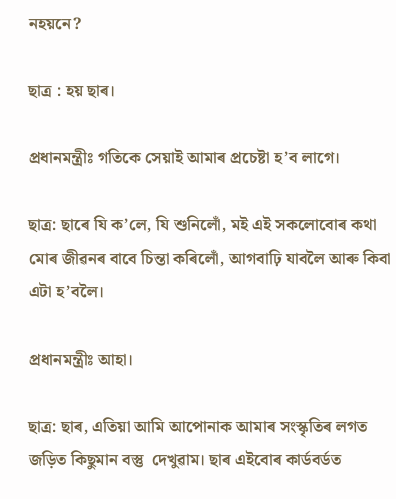নহয়নে?

ছাত্ৰ : হয় ছাৰ।

প্ৰধানমন্ত্ৰীঃ গতিকে সেয়াই আমাৰ প্ৰচেষ্টা হ’ব লাগে।

ছাত্ৰ: ছাৰে যি ক’লে, যি শুনিলোঁ, মই এই সকলোবোৰ কথা মোৰ জীৱনৰ বাবে চিন্তা কৰিলোঁ, আগবাঢ়ি যাবলৈ আৰু কিবা এটা হ’বলৈ।

প্ৰধানমন্ত্ৰীঃ আহা।

ছাত্ৰ: ছাৰ, এতিয়া আমি আপোনাক আমাৰ সংস্কৃতিৰ লগত জড়িত কিছুমান বস্তু  দেখুৱাম। ছাৰ এইবোৰ কাৰ্ডবৰ্ডত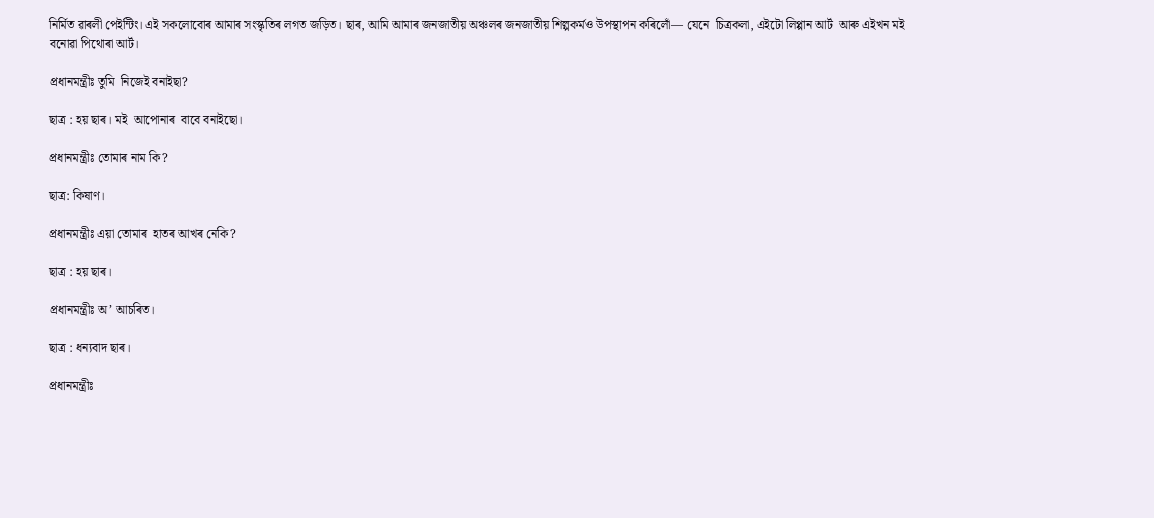নিৰ্মিত ৱাৰলী পেইন্টিং। এই সকলোবোৰ আমাৰ সংস্কৃতিৰ লগত জড়িত। ছাৰ, আমি আমাৰ জনজাতীয় অঞ্চলৰ জনজাতীয় শিল্পকৰ্মও উপস্থাপন কৰিলোঁ— যেনে  চিত্ৰকলা, এইটো লিপ্পান আৰ্ট  আৰু এইখন মই বনোৱা পিথোৰা আৰ্ট।

প্ৰধানমন্ত্ৰীঃ তুমি  নিজেই বনাইছা?

ছাত্ৰ : হয় ছাৰ। মই  আপোনাৰ  বাবে বনাইছো।

প্ৰধানমন্ত্ৰীঃ তোমাৰ নাম কি?

ছাত্ৰ: কিষাণ।

প্ৰধানমন্ত্ৰীঃ এয়া তোমাৰ  হাতৰ আখৰ নেকি?

ছাত্ৰ : হয় ছাৰ।

প্ৰধানমন্ত্ৰীঃ অ’ আচৰিত।

ছাত্ৰ : ধন্যবাদ ছাৰ।

প্ৰধানমন্ত্ৰীঃ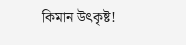কিমান উৎকৃষ্ট!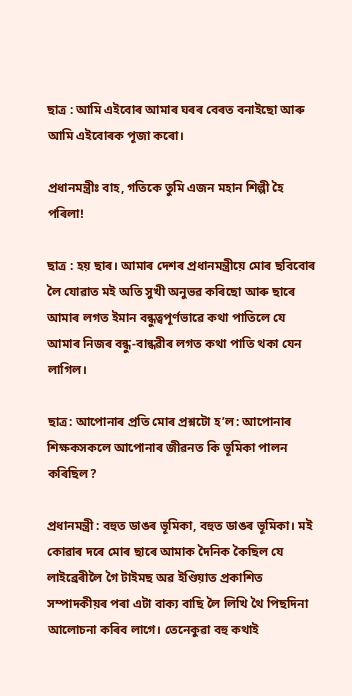ছাত্ৰ : আমি এইবোৰ আমাৰ ঘৰৰ বেৰত বনাইছো আৰু আমি এইবোৰক পূজা কৰো।

প্ৰধানমন্ত্ৰীঃ বাহ, গতিকে তুমি এজন মহান শিল্পী হৈ পৰিলা!

ছাত্ৰ : হয় ছাৰ। আমাৰ দেশৰ প্ৰধানমন্ত্ৰীয়ে মোৰ ছবিবোৰ লৈ যোৱাত মই অতি সুখী অনুভৱ কৰিছো আৰু ছাৰে আমাৰ লগত ইমান বন্ধুত্বপূৰ্ণভাৱে কথা পাতিলে যে আমাৰ নিজৰ বন্ধু-বান্ধৱীৰ লগত কথা পাতি থকা যেন লাগিল।

ছাত্ৰ: আপোনাৰ প্ৰতি মোৰ প্ৰশ্নটো হ’ল: আপোনাৰ শিক্ষকসকলে আপোনাৰ জীৱনত কি ভূমিকা পালন কৰিছিল?

প্ৰধানমন্ত্ৰী : বহুত ডাঙৰ ভূমিকা, বহুত ডাঙৰ ভূমিকা। মই কোৱাৰ দৰে মোৰ ছাৰে আমাক দৈনিক কৈছিল যে লাইব্ৰেৰীলৈ গৈ টাইমছ অৱ ইণ্ডিয়াত প্ৰকাশিত সম্পাদকীয়ৰ পৰা এটা বাক্য বাছি লৈ লিখি থৈ পিছদিনা আলোচনা কৰিব লাগে। তেনেকুৱা বহু কথাই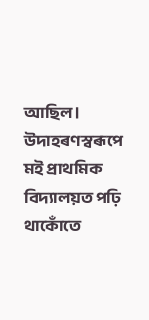আছিল। উদাহৰণস্বৰূপে  মই প্ৰাথমিক বিদ্যালয়ত পঢ়ি থাকোঁতে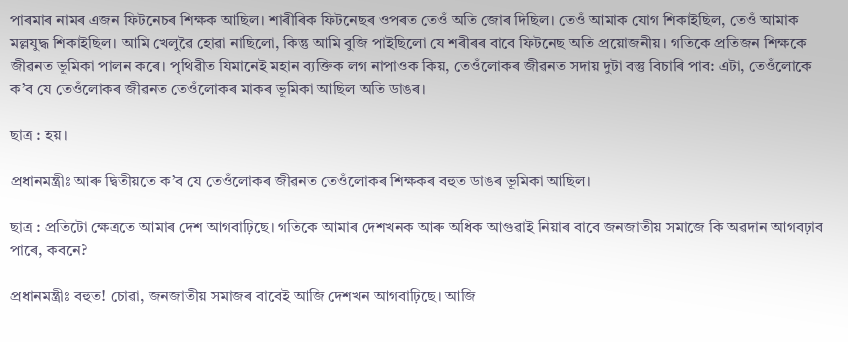পাৰমাৰ নামৰ এজন ফিটনেচৰ শিক্ষক আছিল। শাৰীৰিক ফিটনেছৰ ওপৰত তেওঁ অতি জোৰ দিছিল। তেওঁ আমাক যোগ শিকাইছিল, তেওঁ আমাক মল্লযুদ্ধ শিকাইছিল। আমি খেলুৱৈ হোৱা নাছিলো, কিন্তু আমি বুজি পাইছিলো যে শৰীৰৰ বাবে ফিটনেছ অতি প্ৰয়োজনীয়। গতিকে প্ৰতিজন শিক্ষকে জীৱনত ভূমিকা পালন কৰে। পৃথিৱীত যিমানেই মহান ব্যক্তিক লগ নাপাওক কিয়, তেওঁলোকৰ জীৱনত সদায় দুটা বস্তু বিচাৰি পাব: এটা, তেওঁলোকে ক’ব যে তেওঁলোকৰ জীৱনত তেওঁলোকৰ মাকৰ ভূমিকা আছিল অতি ডাঙৰ।

ছাত্ৰ : হয়।

প্ৰধানমন্ত্ৰীঃ আৰু দ্বিতীয়তে ক’ব যে তেওঁলোকৰ জীৱনত তেওঁলোকৰ শিক্ষকৰ বহুত ডাঙৰ ভূমিকা আছিল।

ছাত্ৰ : প্ৰতিটো ক্ষেত্ৰতে আমাৰ দেশ আগবাঢ়িছে। গতিকে আমাৰ দেশখনক আৰু অধিক আগুৱাই নিয়াৰ বাবে জনজাতীয় সমাজে কি অৱদান আগবঢ়াব পাৰে, কবনে?

প্ৰধানমন্ত্ৰীঃ বহুত! চোৱা, জনজাতীয় সমাজৰ বাবেই আজি দেশখন আগবাঢ়িছে। আজি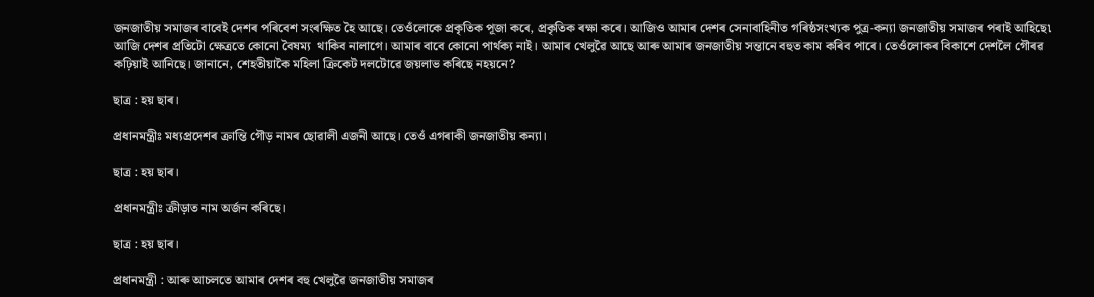জনজাতীয় সমাজৰ বাবেই দেশৰ পৰিবেশ সংৰক্ষিত হৈ আছে। তেওঁলোকে প্ৰকৃতিক পূজা কৰে, প্ৰকৃতিক ৰক্ষা কৰে। আজিও আমাৰ দেশৰ সেনাবাহিনীত গৰিষ্ঠসংখ্যক পুত্ৰ-কন্যা জনজাতীয় সমাজৰ পৰাই আহিছে৷ আজি দেশৰ প্ৰতিটো ক্ষেত্ৰতে কোনো বৈষম্য  থাকিব নালাগে। আমাৰ বাবে কোনো পাৰ্থক্য নাই। আমাৰ খেলুৱৈ আছে আৰু আমাৰ জনজাতীয় সন্তানে বহুত কাম কৰিব পাৰে। তেওঁলোকৰ বিকাশে দেশলৈ গৌৰৱ কঢ়িয়াই আনিছে। জানানে, শেহতীয়াকৈ মহিলা ক্ৰিকেট দলটোৱে জয়লাভ কৰিছে নহয়নে?

ছাত্ৰ : হয় ছাৰ।

প্ৰধানমন্ত্ৰীঃ মধ্যপ্ৰদেশৰ ক্ৰান্তি গৌড় নামৰ ছোৱালী এজনী আছে। তেওঁ এগৰাকী জনজাতীয় কন্যা।

ছাত্ৰ : হয় ছাৰ।

প্ৰধানমন্ত্ৰীঃ ক্ৰীড়াত নাম অৰ্জন কৰিছে।

ছাত্ৰ : হয় ছাৰ।

প্ৰধানমন্ত্ৰী : আৰু আচলতে আমাৰ দেশৰ বহু খেলুৱৈ জনজাতীয় সমাজৰ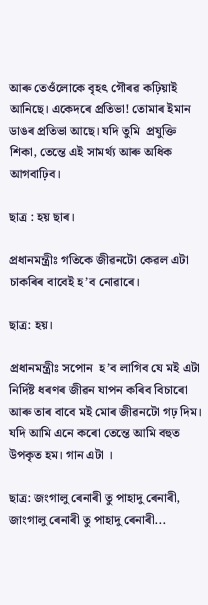আৰু তেওঁলোকে বৃহৎ গৌৰৱ কঢ়িয়াই আনিছে। একেদৰে প্ৰতিভা! তোমাৰ ইমান ডাঙৰ প্ৰতিভা আছে। যদি তুমি  প্ৰযুক্তি শিকা, তেন্তে এই সামৰ্থ্য আৰু অধিক আগবাঢ়িব।

ছাত্ৰ : হয় ছাৰ।

প্ৰধানমন্ত্ৰীঃ গতিকে জীৱনটো কেৱল এটা চাকৰিৰ বাবেই হ’ব নোৱাৰে।

ছাত্ৰ: হয়।

প্ৰধানমন্ত্ৰীঃ সপোন  হ’ব লাগিব যে মই এটা নিৰ্দিষ্ট ধৰণৰ জীৱন যাপন কৰিব বিচাৰো  আৰু তাৰ বাবে মই মোৰ জীৱনটো গঢ় দিম। যদি আমি এনে কৰো তেন্তে আমি বহুত উপকৃত হম। গান এটা ।

ছাত্ৰ: জংগালু ৰেনাৰী তু পাহাদু ৰেনাৰী, জাংগালু ৰেনাৰী তু পাহাদু ৰেনাৰী...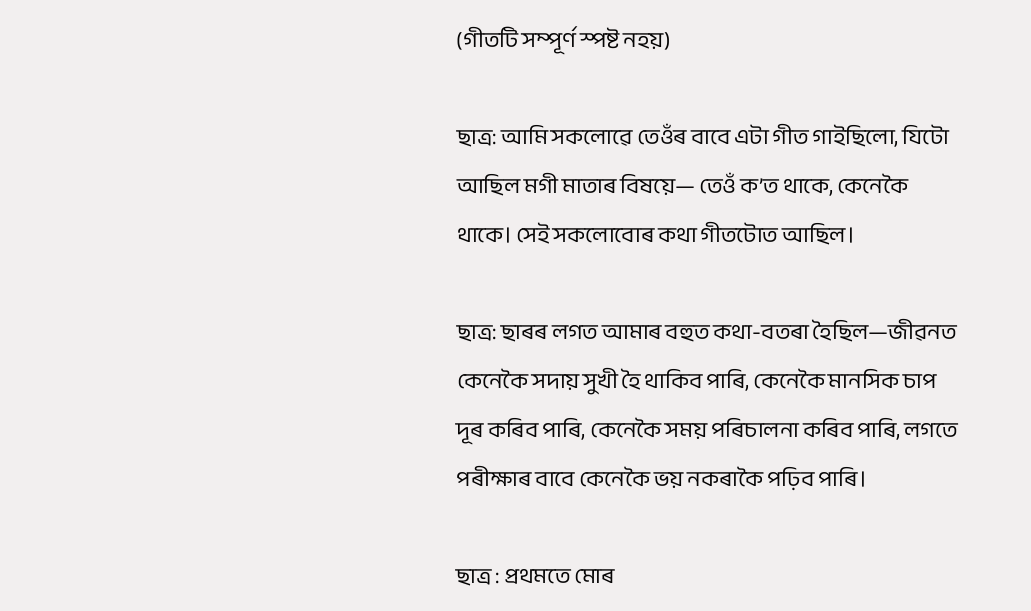(গীতটি সম্পূৰ্ণ স্পষ্ট নহয়)

ছাত্ৰ: আমি সকলোৱে তেওঁৰ বাবে এটা গীত গাইছিলো, যিটো আছিল মগী মাতাৰ বিষয়ে— তেওঁ ক’ত থাকে, কেনেকৈ থাকে। সেই সকলোবোৰ কথা গীতটোত আছিল।

ছাত্ৰ: ছাৰৰ লগত আমাৰ বহুত কথা-বতৰা হৈছিল—জীৱনত কেনেকৈ সদায় সুখী হৈ থাকিব পাৰি, কেনেকৈ মানসিক চাপ দূৰ কৰিব পাৰি, কেনেকৈ সময় পৰিচালনা কৰিব পাৰি, লগতে পৰীক্ষাৰ বাবে কেনেকৈ ভয় নকৰাকৈ পঢ়িব পাৰি।

ছাত্ৰ : প্ৰথমতে মোৰ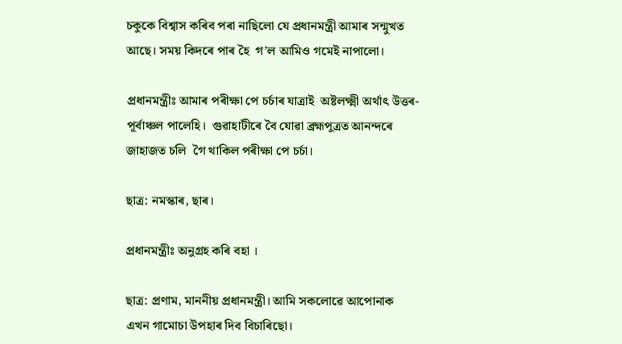চকুকে বিশ্বাস কৰিব পৰা নাছিলো যে প্ৰধানমন্ত্ৰী আমাৰ সন্মুখত আছে। সময় কিদৰে পাৰ হৈ  গ’ল আমিও গমেই নাপালো।

প্ৰধানমন্ত্ৰীঃ আমাৰ পৰীক্ষা পে চৰ্চাৰ যাত্ৰাই  অষ্টলক্ষ্মী অৰ্থাৎ উত্তৰ-পূৰ্বাঞ্চল পালেহি।  গুৱাহাটীৰে বৈ যোৱা ব্ৰহ্মপুত্ৰত আনন্দৰে জাহাজত চলি  গৈ থাকিল পৰীক্ষা পে চৰ্চা।

ছাত্ৰ: নমস্কাৰ, ছাৰ।

প্ৰধানমন্ত্ৰীঃ অনুগ্ৰহ কৰি বহা ।

ছাত্ৰ: প্ৰণাম, মাননীয় প্ৰধানমন্ত্ৰী। আমি সকলোৱে আপোনাক এখন গামোচা উপহাৰ দিব বিচাৰিছো।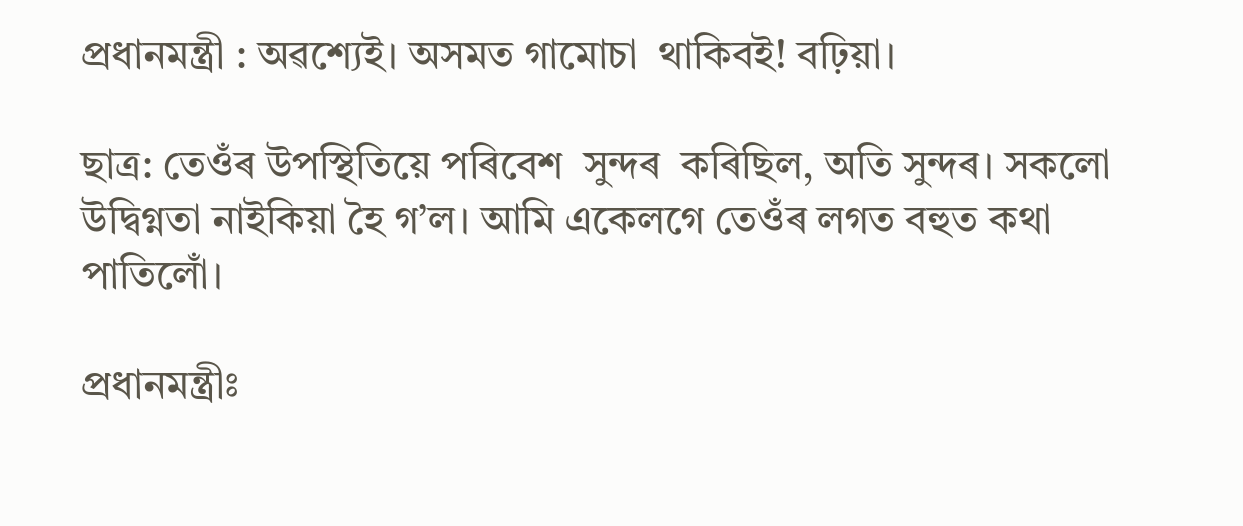প্ৰধানমন্ত্ৰী : অৱশ্যেই। অসমত গামোচা  থাকিবই! বঢ়িয়া।

ছাত্ৰ: তেওঁৰ উপস্থিতিয়ে পৰিবেশ  সুন্দৰ  কৰিছিল, অতি সুন্দৰ। সকলো উদ্বিগ্নতা নাইকিয়া হৈ গ’ল। আমি একেলগে তেওঁৰ লগত বহুত কথা পাতিলোঁ।

প্ৰধানমন্ত্ৰীঃ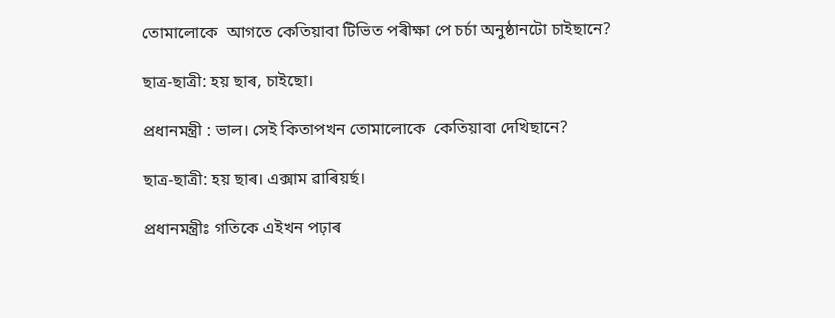তোমালোকে  আগতে কেতিয়াবা টিভিত পৰীক্ষা পে চৰ্চা অনুষ্ঠানটো চাইছানে?

ছাত্ৰ-ছাত্ৰী: হয় ছাৰ, চাইছো।

প্ৰধানমন্ত্ৰী : ভাল। সেই কিতাপখন তোমালোকে  কেতিয়াবা দেখিছানে?

ছাত্ৰ-ছাত্ৰী: হয় ছাৰ। এক্সাম ৱাৰিয়ৰ্ছ।

প্ৰধানমন্ত্ৰীঃ গতিকে এইখন পঢ়াৰ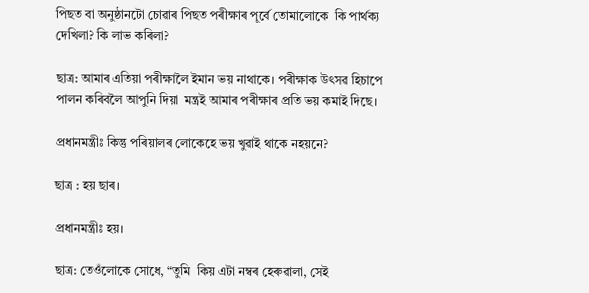পিছত বা অনুষ্ঠানটো চোৱাৰ পিছত পৰীক্ষাৰ পূৰ্বে তোমালোকে  কি পাৰ্থক্য দেখিলা? কি লাভ কৰিলা?

ছাত্ৰ: আমাৰ এতিয়া পৰীক্ষালৈ ইমান ভয় নাথাকে। পৰীক্ষাক উৎসৱ হিচাপে পালন কৰিবলৈ আপুনি দিয়া  মন্ত্ৰই আমাৰ পৰীক্ষাৰ প্ৰতি ভয় কমাই দিছে।

প্ৰধানমন্ত্ৰীঃ কিন্তু পৰিয়ালৰ লোকেহে ভয় খুৱাই থাকে নহয়নে?

ছাত্ৰ : হয় ছাৰ।

প্ৰধানমন্ত্ৰীঃ হয়।

ছাত্ৰ: তেওঁলোকে সোধে, “তুমি  কিয় এটা নম্বৰ হেৰুৱালা, সেই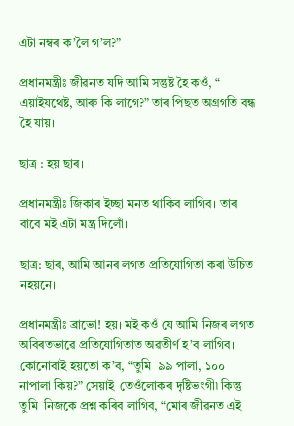এটা নম্বৰ ক’লৈ গ’ল?”

প্ৰধানমন্ত্ৰীঃ জীৱনত যদি আমি সন্তুষ্ট হৈ কওঁ, “ এয়াইযথেষ্ট, আৰু কি লাগে?” তাৰ পিছত অগ্ৰগতি বন্ধ হৈ যায়।

ছাত্ৰ : হয় ছাৰ।

প্ৰধানমন্ত্ৰীঃ জিকাৰ ইচ্ছা মনত থাকিব লাগিব। তাৰ বাবে মই এটা মন্ত্ৰ দিলোঁ।

ছাত্ৰ: ছাৰ, আমি আনৰ লগত প্ৰতিযোগিতা কৰা উচিত নহয়নে।

প্ৰধানমন্ত্ৰীঃ ব্ৰাভো! হয়। মই কওঁ যে আমি নিজৰ লগত অবিৰতভাৱে প্ৰতিযোগিতাত অৱতীৰ্ণ হ’ব লাগিব। কোনোবাই হয়তো ক’ব, “তুমি  ৯৯ পালা, ১০০ নাপালা কিয়?” সেয়াই  তেওঁলোকৰ দৃষ্টিভংগী৷ কিন্তু তুমি  নিজকে প্ৰশ্ন কৰিব লাগিব, “মোৰ জীৱনত এই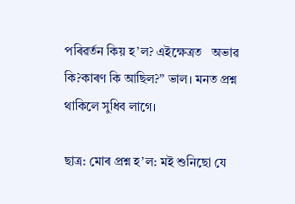পৰিৱৰ্তন কিয় হ’ল? এইক্ষেত্ৰত   অভাৱ কি?কাৰণ কি আছিল?” ভাল। মনত প্ৰশ্ন থাকিলে সুধিব লাগে।

ছাত্ৰ: মোৰ প্ৰশ্ন হ’ল: মই শুনিছো যে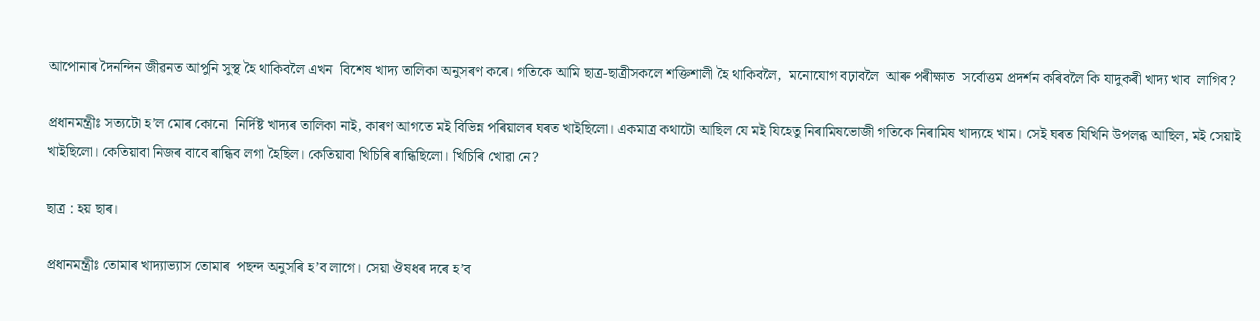আপোনাৰ দৈনন্দিন জীৱনত আপুনি সুস্থ হৈ থাকিবলৈ এখন  বিশেষ খাদ্য তালিকা অনুসৰণ কৰে। গতিকে আমি ছাত্ৰ-ছাত্ৰীসকলে শক্তিশালী হৈ থাকিবলৈ,  মনোযোগ বঢ়াবলৈ  আৰু পৰীক্ষাত  সৰ্বোত্তম প্ৰদৰ্শন কৰিবলৈ কি যাদুকৰী খাদ্য খাব  লাগিব?

প্ৰধানমন্ত্ৰীঃ সত্যটো হ’ল মোৰ কোনো  নিৰ্দিষ্ট খাদ্যৰ তালিকা নাই, কাৰণ আগতে মই বিভিন্ন পৰিয়ালৰ ঘৰত খাইছিলো। একমাত্ৰ কথাটো আছিল যে মই যিহেতু নিৰামিষভোজী গতিকে নিৰামিষ খাদ্যহে খাম। সেই ঘৰত যিখিনি উপলব্ধ আছিল, মই সেয়াই খাইছিলো। কেতিয়াবা নিজৰ বাবে ৰান্ধিব লগা হৈছিল। কেতিয়াবা খিচিৰি ৰান্ধিছিলো। খিচিৰি খোৱা নে?

ছাত্ৰ : হয় ছাৰ।

প্ৰধানমন্ত্ৰীঃ তোমাৰ খাদ্যাভ্যাস তোমাৰ  পছন্দ অনুসৰি হ’ব লাগে। সেয়া ঔষধৰ দৰে হ’ব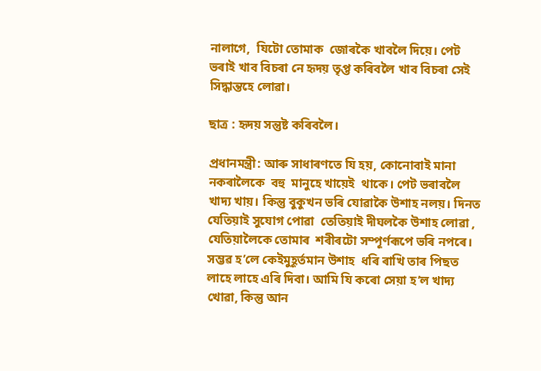নালাগে,  যিটো তোমাক  জোৰকৈ খাবলৈ দিয়ে। পেট ভৰাই খাব বিচৰা নে হৃদয় তৃপ্ত কৰিবলৈ খাব বিচৰা সেই  সিদ্ধান্তহে লোৱা।

ছাত্ৰ : হৃদয় সন্তুষ্ট কৰিবলৈ।

প্ৰধানমন্ত্ৰী: আৰু সাধাৰণতে যি হয়, কোনোবাই মানা নকৰালৈকে  বহু  মানুহে খায়েই  থাকে। পেট ভৰাবলৈ  খাদ্য খায়। কিন্তু বুকুখন ভৰি যোৱাকৈ উশাহ নলয়। দিনত যেতিয়াই সুযোগ পোৱা  তেতিয়াই দীঘলকৈ উশাহ লোৱা ,  যেতিয়ালৈকে তোমাৰ  শৰীৰটো সম্পূৰ্ণৰূপে ভৰি নপৰে। সম্ভৱ হ’লে কেইমুহূৰ্তমান উশাহ  ধৰি ৰাখি তাৰ পিছত লাহে লাহে এৰি দিবা। আমি যি কৰো সেয়া হ’ল খাদ্য খোৱা, কিন্তু আন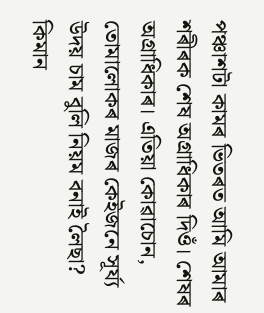পঞ্চাশটা কামৰ ভিতৰত আমি আমাৰ শৰীৰক শেষ অগ্ৰাধিকাৰ দিওঁ। শেষৰ অগ্ৰাধিকাৰ। এতিয়া কোৱাচোন, তোমালোকৰ মাজৰ কেইজনে সূৰ্য্য উদয় চাম বুলি নিয়ম বনাই লৈছা? কিমান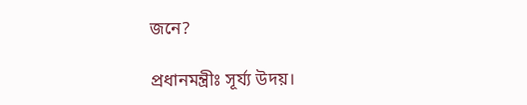জনে?

প্ৰধানমন্ত্ৰীঃ সূৰ্য্য উদয়।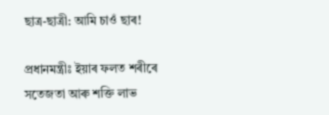ছাত্ৰ-ছাত্ৰী: আমি চাওঁ ছাৰ!

প্ৰধানমন্ত্ৰীঃ ইয়াৰ ফলত শৰীৰে সতেজতা আৰু শক্তি লাভ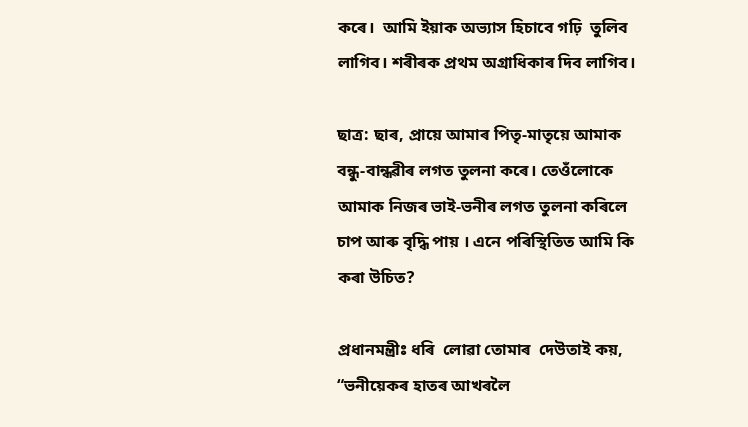কৰে।  আমি ইয়াক অভ্যাস হিচাবে গঢ়ি  তুলিব লাগিব। শৰীৰক প্ৰথম অগ্ৰাধিকাৰ দিব লাগিব।

ছাত্ৰ: ছাৰ, প্ৰায়ে আমাৰ পিতৃ-মাতৃয়ে আমাক বন্ধু-বান্ধৱীৰ লগত তুলনা কৰে। তেওঁলোকে আমাক নিজৰ ভাই-ভনীৰ লগত তুলনা কৰিলে চাপ আৰু বৃদ্ধি পায় । এনে পৰিস্থিতিত আমি কি কৰা উচিত?

প্ৰধানমন্ত্ৰীঃ ধৰি  লোৱা তোমাৰ  দেউতাই কয়, “ভনীয়েকৰ হাতৰ আখৰলৈ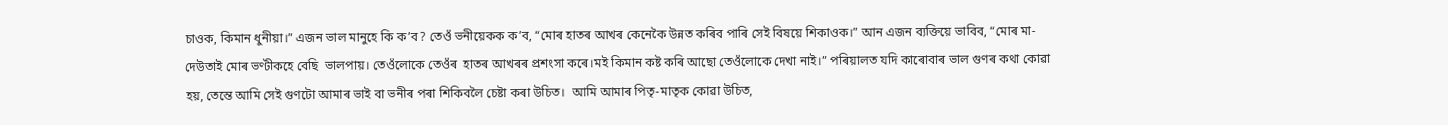চাওক, কিমান ধুনীয়া।” এজন ভাল মানুহে কি ক’ব? তেওঁ ভনীয়েকক ক’ব, “মোৰ হাতৰ আখৰ কেনেকৈ উন্নত কৰিব পাৰি সেই বিষয়ে শিকাওক।” আন এজন ব্যক্তিয়ে ভাবিব, “মোৰ মা-দেউতাই মোৰ ভণ্টীকহে বেছি  ভালপায়। তেওঁলোকে তেওঁৰ  হাতৰ আখৰৰ প্ৰশংসা কৰে।মই কিমান কষ্ট কৰি আছো তেওঁলোকে দেখা নাই।” পৰিয়ালত যদি কাৰোবাৰ ভাল গুণৰ কথা কোৱা হয়, তেন্তে আমি সেই গুণটো আমাৰ ভাই বা ভনীৰ পৰা শিকিবলৈ চেষ্টা কৰা উচিত।  আমি আমাৰ পিতৃ-মাতৃক কোৱা উচিত,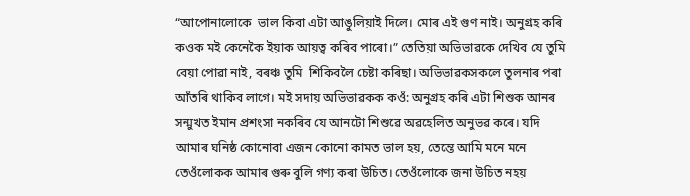“আপোনালোকে  ভাল কিবা এটা আঙুলিয়াই দিলে। মোৰ এই গুণ নাই। অনুগ্ৰহ কৰি কওক মই কেনেকৈ ইয়াক আয়ত্ব কৰিব পাৰো।” তেতিয়া অভিভাৱকে দেখিব যে তুমি  বেয়া পোৱা নাই, বৰঞ্চ তুমি  শিকিবলৈ চেষ্টা কৰিছা। অভিভাৱকসকলে তুলনাৰ পৰা আঁতৰি থাকিব লাগে। মই সদায় অভিভাৱকক কওঁ: অনুগ্ৰহ কৰি এটা শিশুক আনৰ সন্মুখত ইমান প্ৰশংসা নকৰিব যে আনটো শিশুৱে অৱহেলিত অনুভৱ কৰে। যদি আমাৰ ঘনিষ্ঠ কোনোবা এজন কোনো কামত ভাল হয়, তেন্তে আমি মনে মনে তেওঁলোকক আমাৰ গুৰু বুলি গণ্য কৰা উচিত। তেওঁলোকে জনা উচিত নহয়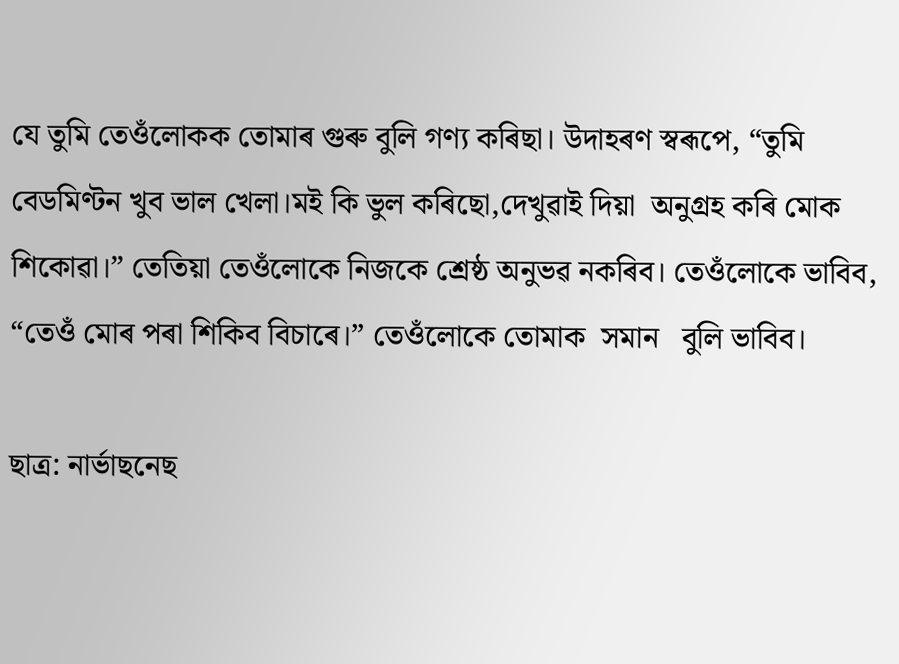যে তুমি তেওঁলোকক তোমাৰ গুৰু বুলি গণ্য কৰিছা। উদাহৰণ স্বৰূপে, “তুমি বেডমিণ্টন খুব ভাল খেলা।মই কি ভুল কৰিছো,দেখুৱাই দিয়া  অনুগ্ৰহ কৰি মোক শিকোৱা।” তেতিয়া তেওঁলোকে নিজকে শ্ৰেষ্ঠ অনুভৱ নকৰিব। তেওঁলোকে ভাবিব, “তেওঁ মোৰ পৰা শিকিব বিচাৰে।” তেওঁলোকে তোমাক  সমান   বুলি ভাবিব।

ছাত্ৰ: নাৰ্ভাছনেছ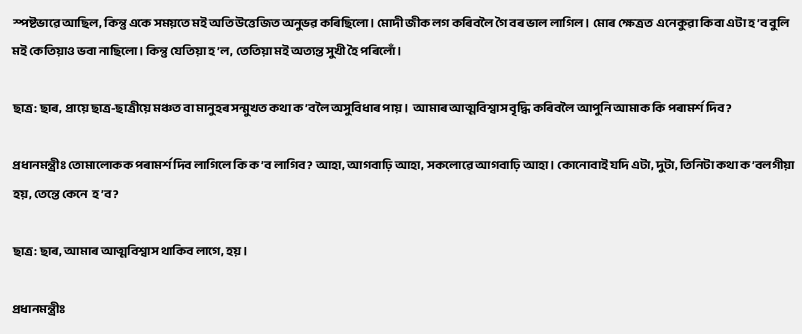স্পষ্টভাৱে আছিল, কিন্তু একে সময়তে মই অতি উত্তেজিত অনুভৱ কৰিছিলো। মোদী জীক লগ কৰিবলৈ গৈ বৰ ভাল লাগিল। মোৰ ক্ষেত্ৰত  এনেকুৱা কিবা এটা হ’ব বুলি মই কেতিয়াও ভবা নাছিলো। কিন্তু যেতিয়া হ’ল, তেতিয়া মই অত্যন্ত সুখী হৈ পৰিলোঁ।

ছাত্ৰ: ছাৰ, প্ৰায়ে ছাত্ৰ-ছাত্ৰীয়ে মঞ্চত বা মানুহৰ সন্মুখত কথা ক’বলৈ অসুবিধাৰ পায়।  আমাৰ আত্মবিশ্বাস বৃদ্ধি কৰিবলৈ আপুনি আমাক কি পৰামৰ্শ দিব?

প্ৰধানমন্ত্ৰীঃ তোমালোকক পৰামৰ্শ দিব লাগিলে কি ক’ব লাগিব? আহা, আগবাঢ়ি আহা, সকলোৱে আগবাঢ়ি আহা। কোনোবাই যদি এটা, দুটা, তিনিটা কথা ক’বলগীয়া হয়, তেন্তে কেনে  হ’ব?

ছাত্ৰ: ছাৰ, আমাৰ আত্মবিশ্বাস থাকিব লাগে, হয়।

প্ৰধানমন্ত্ৰীঃ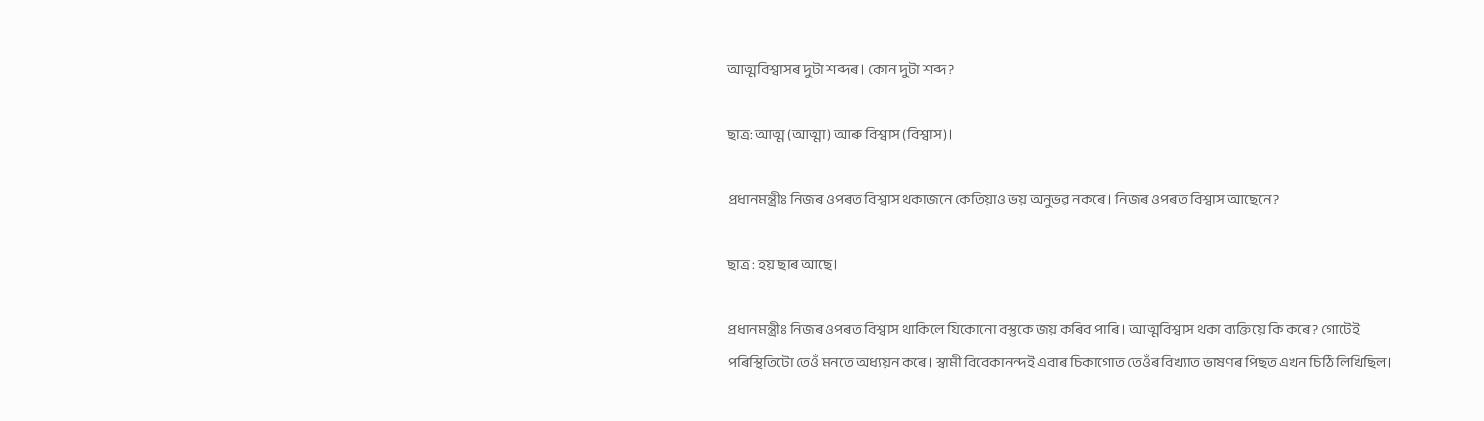আত্মবিশ্বাসৰ দুটা শব্দৰ। কোন দুটা শব্দ?

ছাত্ৰ: আত্ম (আত্মা) আৰু বিশ্বাস (বিশ্বাস)।

প্ৰধানমন্ত্ৰীঃ নিজৰ ওপৰত বিশ্বাস থকাজনে কেতিয়াও ভয় অনুভৱ নকৰে। নিজৰ ওপৰত বিশ্বাস আছেনে?

ছাত্ৰ : হয় ছাৰ আছে।

প্ৰধানমন্ত্ৰীঃ নিজৰ ওপৰত বিশ্বাস থাকিলে যিকোনো বস্তুকে জয় কৰিব পাৰি। আত্মবিশ্বাস থকা ব্যক্তিয়ে কি কৰে? গোটেই পৰিস্থিতিটো তেওঁ মনতে অধ্যয়ন কৰে। স্বামী বিবেকানন্দই এবাৰ চিকাগোত তেওঁৰ বিখ্যাত ভাষণৰ পিছত এখন চিঠি লিখিছিল।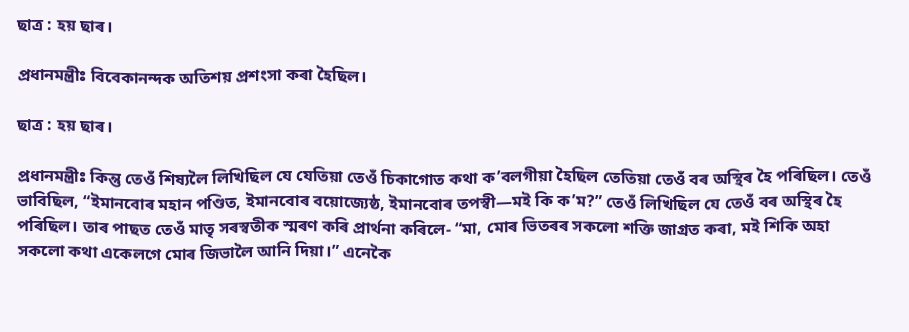ছাত্ৰ : হয় ছাৰ।

প্ৰধানমন্ত্ৰীঃ বিবেকানন্দক অতিশয় প্ৰশংসা কৰা হৈছিল।

ছাত্ৰ : হয় ছাৰ।

প্ৰধানমন্ত্ৰীঃ কিন্তু তেওঁ শিষ্যলৈ লিখিছিল যে যেতিয়া তেওঁ চিকাগোত কথা ক’বলগীয়া হৈছিল তেতিয়া তেওঁ বৰ অস্থিৰ হৈ পৰিছিল। তেওঁ ভাবিছিল, “ইমানবোৰ মহান পণ্ডিত, ইমানবোৰ বয়োজ্যেষ্ঠ, ইমানবোৰ তপস্বী—মই কি ক’ম?” তেওঁ লিখিছিল যে তেওঁ বৰ অস্থিৰ হৈ পৰিছিল। তাৰ পাছত তেওঁ মাতৃ সৰস্বতীক স্মৰণ কৰি প্ৰাৰ্থনা কৰিলে- “মা, মোৰ ভিতৰৰ সকলো শক্তি জাগ্ৰত কৰা, মই শিকি অহা সকলো কথা একেলগে মোৰ জিভালৈ আনি দিয়া।” এনেকৈ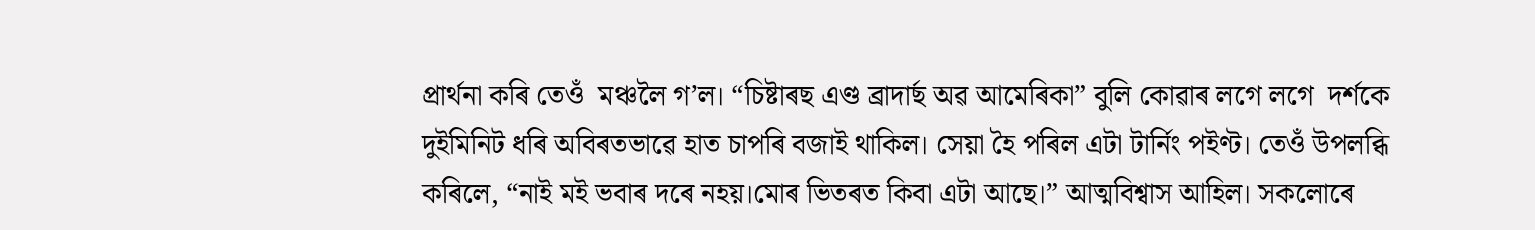প্ৰাৰ্থনা কৰি তেওঁ  মঞ্চলৈ গ’ল। “চিষ্টাৰছ এণ্ড ব্ৰাদাৰ্ছ অৱ আমেৰিকা” বুলি কোৱাৰ লগে লগে  দৰ্শকে দুইমিনিট ধৰি অবিৰতভাৱে হাত চাপৰি বজাই থাকিল। সেয়া হৈ পৰিল এটা টাৰ্নিং পইণ্ট। তেওঁ উপলব্ধি কৰিলে, “নাই মই ভবাৰ দৰে নহয়।মোৰ ভিতৰত কিবা এটা আছে।” আত্মবিশ্বাস আহিল। সকলোৰে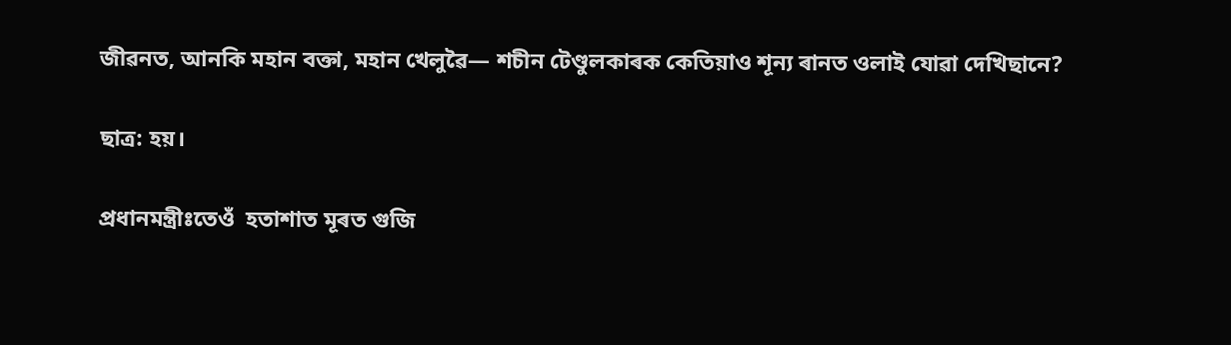জীৱনত, আনকি মহান বক্তা, মহান খেলুৱৈ— শচীন টেণ্ডুলকাৰক কেতিয়াও শূন্য ৰানত ওলাই যোৱা দেখিছানে?

ছাত্ৰ: হয়।

প্ৰধানমন্ত্ৰীঃতেওঁ  হতাশাত মূৰত গুজি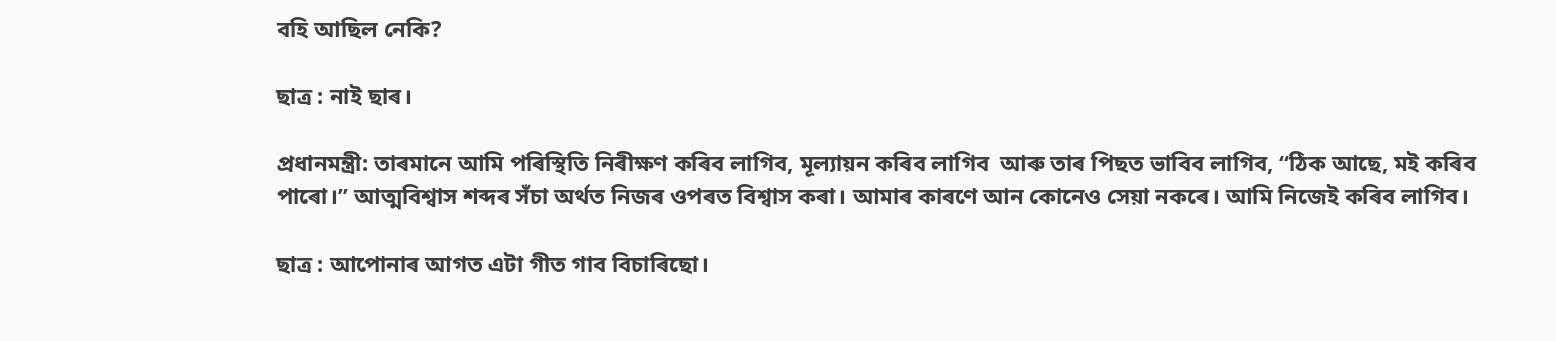বহি আছিল নেকি?

ছাত্ৰ : নাই ছাৰ।

প্ৰধানমন্ত্ৰী: তাৰমানে আমি পৰিস্থিতি নিৰীক্ষণ কৰিব লাগিব, মূল্যায়ন কৰিব লাগিব  আৰু তাৰ পিছত ভাবিব লাগিব, “ঠিক আছে, মই কৰিব পাৰো।” আত্মবিশ্বাস শব্দৰ সঁচা অৰ্থত নিজৰ ওপৰত বিশ্বাস কৰা। আমাৰ কাৰণে আন কোনেও সেয়া নকৰে। আমি নিজেই কৰিব লাগিব।

ছাত্ৰ : আপোনাৰ আগত এটা গীত গাব বিচাৰিছো।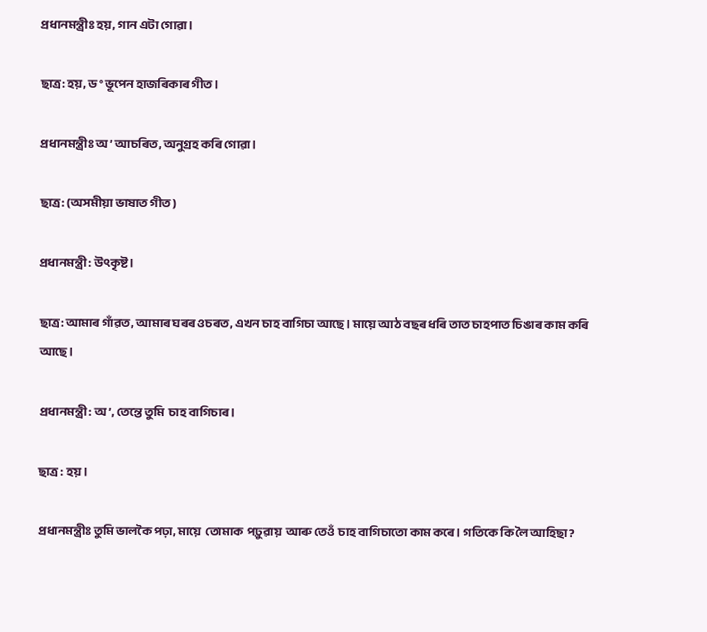প্ৰধানমন্ত্ৰীঃ হয়, গান এটা গোৱা।

ছাত্ৰ: হয়, ড° ভূপেন হাজৰিকাৰ গীত।

প্ৰধানমন্ত্ৰীঃ অ’ আচৰিত, অনুগ্ৰহ কৰি গোৱা।

ছাত্ৰ: (অসমীয়া ভাষাত গীত)

প্ৰধানমন্ত্ৰী : উৎকৃষ্ট।

ছাত্ৰ: আমাৰ গাঁৱত, আমাৰ ঘৰৰ ওচৰত, এখন চাহ বাগিচা আছে। মায়ে আঠ বছৰ ধৰি তাত চাহপাত চিঙাৰ কাম কৰি আছে।

প্ৰধানমন্ত্ৰী: অ’, তেন্তে তুমি  চাহ বাগিচাৰ।

ছাত্ৰ : হয়।

প্ৰধানমন্ত্ৰীঃ তুমি ভালকৈ পঢ়া, মায়ে  তোমাক  পঢ়ুৱায়  আৰু তেওঁ  চাহ বাগিচাতো কাম কৰে। গতিকে কি লৈ আহিছা?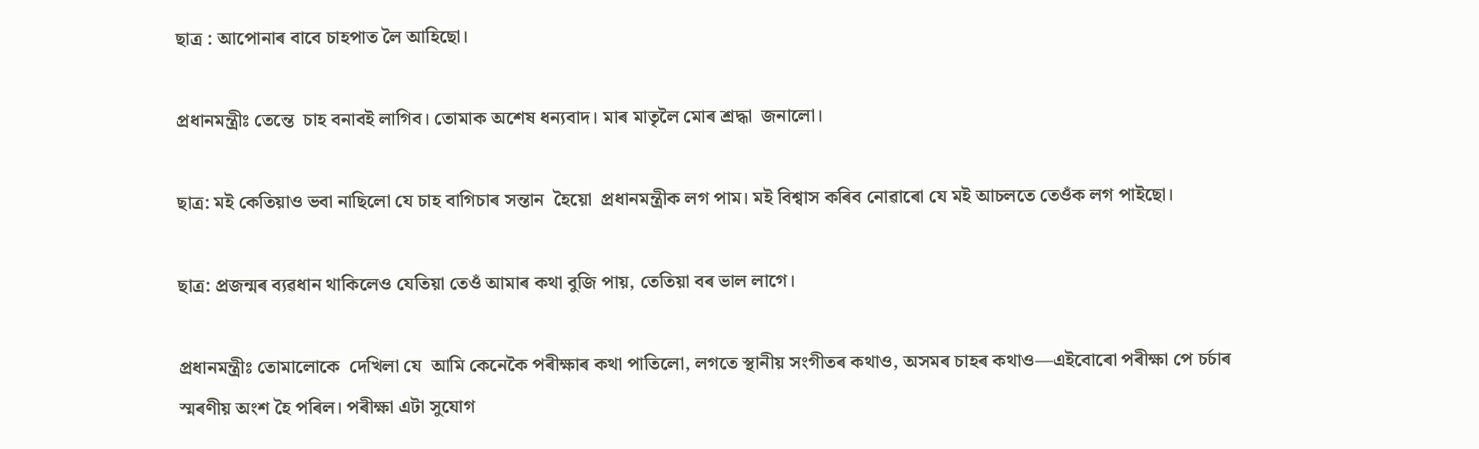ছাত্ৰ : আপোনাৰ বাবে চাহপাত লৈ আহিছো।

প্ৰধানমন্ত্ৰীঃ তেন্তে  চাহ বনাবই লাগিব। তোমাক অশেষ ধন্যবাদ। মাৰ মাতৃলৈ মোৰ শ্ৰদ্ধা  জনালো।

ছাত্ৰ: মই কেতিয়াও ভবা নাছিলো যে চাহ বাগিচাৰ সন্তান  হৈয়ো  প্ৰধানমন্ত্ৰীক লগ পাম। মই বিশ্বাস কৰিব নোৱাৰো যে মই আচলতে তেওঁক লগ পাইছো।

ছাত্ৰ: প্ৰজন্মৰ ব্যৱধান থাকিলেও যেতিয়া তেওঁ আমাৰ কথা বুজি পায়, তেতিয়া বৰ ভাল লাগে।

প্ৰধানমন্ত্ৰীঃ তোমালোকে  দেখিলা যে  আমি কেনেকৈ পৰীক্ষাৰ কথা পাতিলো, লগতে স্থানীয় সংগীতৰ কথাও, অসমৰ চাহৰ কথাও—এইবোৰো পৰীক্ষা পে চৰ্চাৰ স্মৰণীয় অংশ হৈ পৰিল। পৰীক্ষা এটা সুযোগ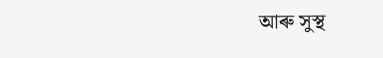আৰু সুস্থ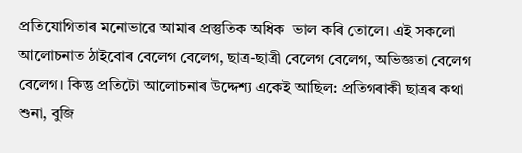প্ৰতিযোগিতাৰ মনোভাৱে আমাৰ প্ৰস্তুতিক অধিক  ভাল কৰি তোলে। এই সকলো  আলোচনাত ঠাইবোৰ বেলেগ বেলেগ, ছাত্ৰ-ছাত্ৰী বেলেগ বেলেগ, অভিজ্ঞতা বেলেগ বেলেগ। কিন্তু প্ৰতিটো আলোচনাৰ উদ্দেশ্য একেই আছিল: প্ৰতিগৰাকী ছাত্ৰৰ কথা শুনা, বুজি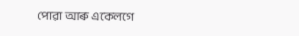পোৱা আৰু একেলগে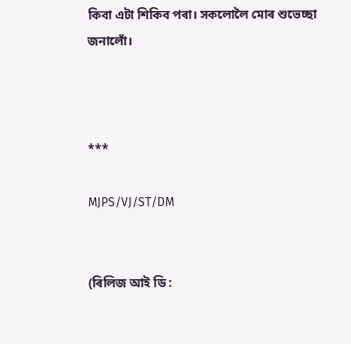কিবা এটা শিকিব পৰা। সকলোলৈ মোৰ শুভেচ্ছা জনালোঁ।



***

MJPS/VJ/ST/DM


(ৰিলিজ আই ডি :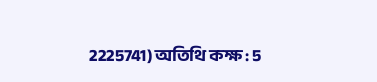2225741) অতিথি কক্ষ : 5